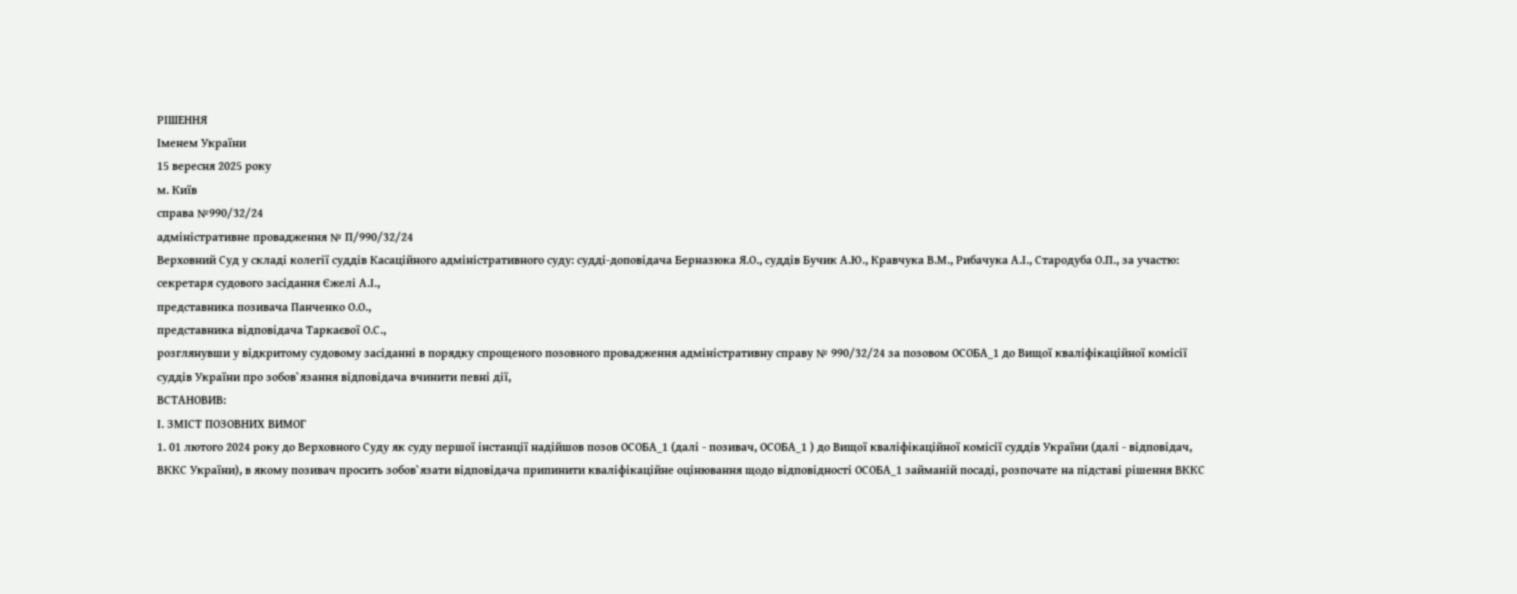РІШЕННЯ
Іменем України
15 вересня 2025 року
м. Київ
справа №990/32/24
адміністративне провадження № П/990/32/24
Верховний Суд у складі колегії суддів Касаційного адміністративного суду: судді-доповідача Берназюка Я.О., суддів Бучик А.Ю., Кравчука В.М., Рибачука А.І., Стародуба О.П., за участю:
секретаря судового засідання Єжелі А.І.,
представника позивача Панченко О.О.,
представника відповідача Таркаєвої О.С.,
розглянувши у відкритому судовому засіданні в порядку спрощеного позовного провадження адміністративну справу № 990/32/24 за позовом ОСОБА_1 до Вищої кваліфікаційної комісії суддів України про зобов`язання відповідача вчинити певні дії,
ВСТАНОВИВ:
І. ЗМІСТ ПОЗОВНИХ ВИМОГ
1. 01 лютого 2024 року до Верховного Суду як суду першої інстанції надійшов позов ОСОБА_1 (далі - позивач, ОСОБА_1 ) до Вищої кваліфікаційної комісії суддів України (далі - відповідач, ВККС України), в якому позивач просить зобов`язати відповідача припинити кваліфікаційне оцінювання щодо відповідності ОСОБА_1 займаній посаді, розпочате на підставі рішення ВККС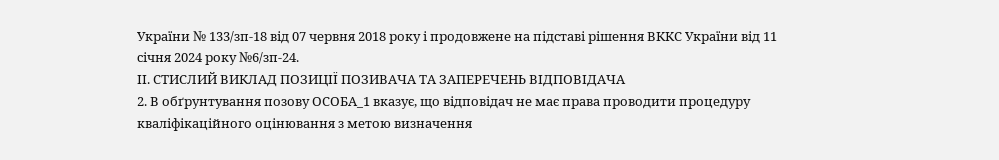України № 133/зп-18 від 07 червня 2018 року і продовжене на підставі рішення ВККС України від 11 січня 2024 року №6/зп-24.
ІІ. СТИСЛИЙ ВИКЛАД ПОЗИЦІЇ ПОЗИВАЧА ТА ЗАПЕРЕЧЕНЬ ВІДПОВІДАЧА
2. В обґрунтування позову ОСОБА_1 вказує, що відповідач не має права проводити процедуру кваліфікаційного оцінювання з метою визначення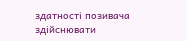здатності позивача здійснювати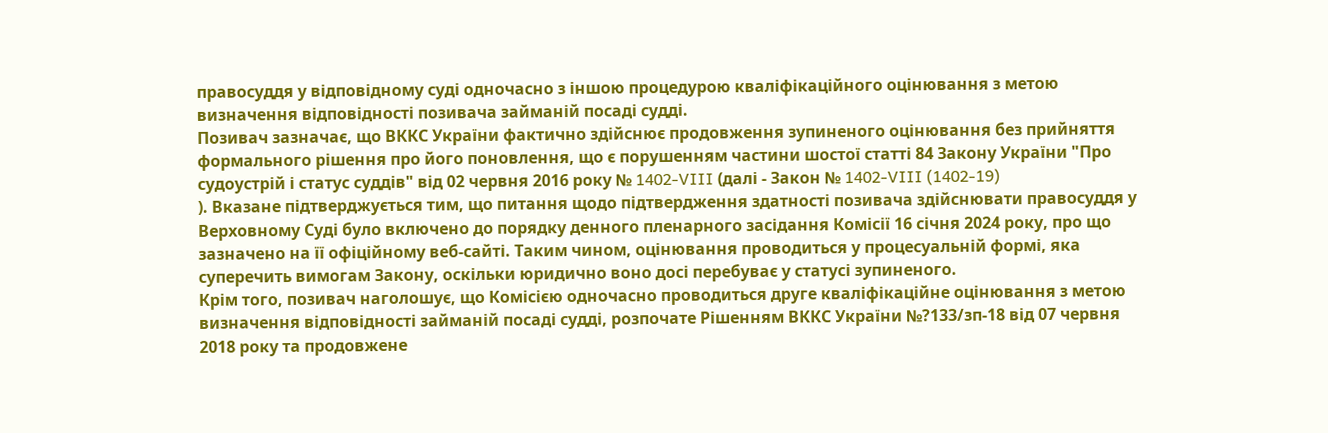правосуддя у відповідному суді одночасно з іншою процедурою кваліфікаційного оцінювання з метою визначення відповідності позивача займаній посаді судді.
Позивач зазначає, що ВККС України фактично здійснює продовження зупиненого оцінювання без прийняття формального рішення про його поновлення, що є порушенням частини шостої статті 84 Закону України "Про судоустрій і статус суддів" від 02 червня 2016 року № 1402-VIII (далі - Закон № 1402-VIII (1402-19)
). Вказане підтверджується тим, що питання щодо підтвердження здатності позивача здійснювати правосуддя у Верховному Суді було включено до порядку денного пленарного засідання Комісії 16 січня 2024 року, про що зазначено на її офіційному веб-сайті. Таким чином, оцінювання проводиться у процесуальній формі, яка суперечить вимогам Закону, оскільки юридично воно досі перебуває у статусі зупиненого.
Крім того, позивач наголошує, що Комісією одночасно проводиться друге кваліфікаційне оцінювання з метою визначення відповідності займаній посаді судді, розпочате Рішенням ВККС України №?133/зп-18 від 07 червня 2018 року та продовжене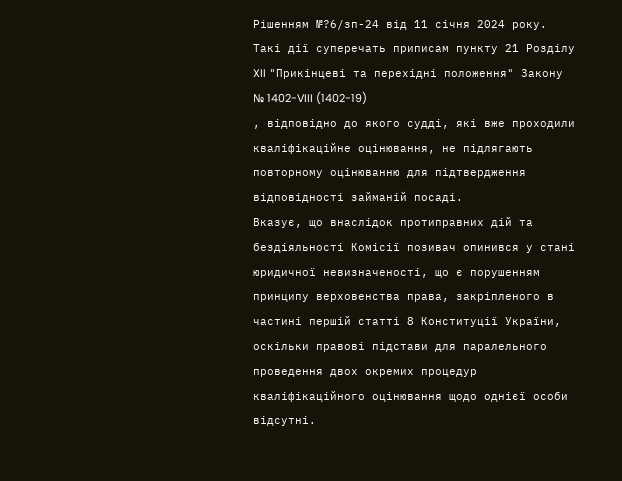Рішенням №?6/зп-24 від 11 січня 2024 року. Такі дії суперечать приписам пункту 21 Розділу XII "Прикінцеві та перехідні положення" Закону № 1402-VIII (1402-19)
, відповідно до якого судді, які вже проходили кваліфікаційне оцінювання, не підлягають повторному оцінюванню для підтвердження відповідності займаній посаді.
Вказує, що внаслідок протиправних дій та бездіяльності Комісії позивач опинився у стані юридичної невизначеності, що є порушенням принципу верховенства права, закріпленого в частині першій статті 8 Конституції України, оскільки правові підстави для паралельного проведення двох окремих процедур кваліфікаційного оцінювання щодо однієї особи відсутні.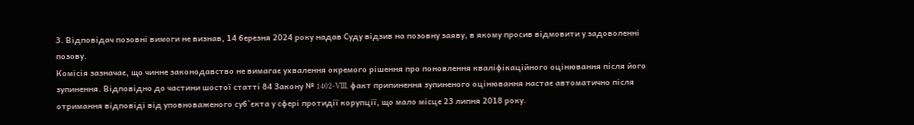3. Відповідач позовні вимоги не визнав, 14 березня 2024 року надав Суду відзив на позовну заяву, в якому просив відмовити у задоволенні позову.
Комісія зазначає, що чинне законодавство не вимагає ухвалення окремого рішення про поновлення кваліфікаційного оцінювання після його зупинення. Відповідно до частини шостої статті 84 Закону № 1402-VIII, факт припинення зупиненого оцінювання настає автоматично після отримання відповіді від уповноваженого суб`єкта у сфері протидії корупції, що мало місце 23 липня 2018 року.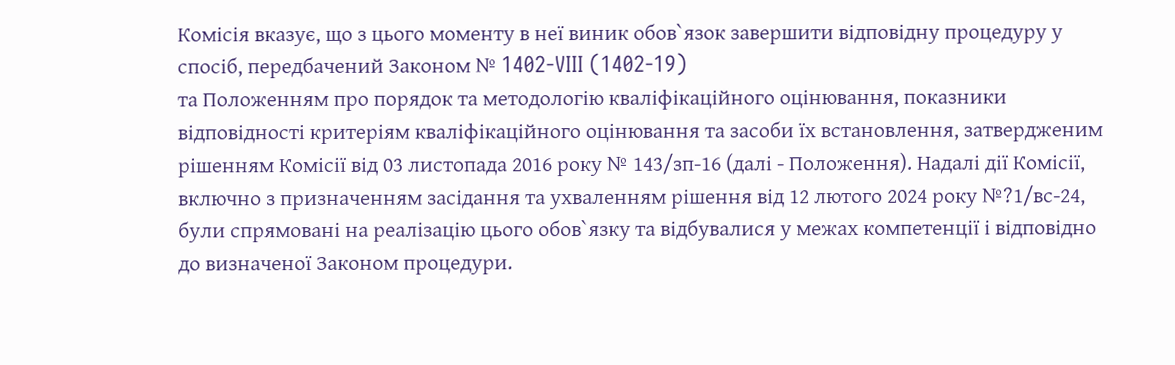Комісія вказує, що з цього моменту в неї виник обов`язок завершити відповідну процедуру у спосіб, передбачений Законом № 1402-VIII (1402-19)
та Положенням про порядок та методологію кваліфікаційного оцінювання, показники відповідності критеріям кваліфікаційного оцінювання та засоби їх встановлення, затвердженим рішенням Комісії від 03 листопада 2016 року № 143/зп-16 (далі - Положення). Надалі дії Комісії, включно з призначенням засідання та ухваленням рішення від 12 лютого 2024 року №?1/вс-24, були спрямовані на реалізацію цього обов`язку та відбувалися у межах компетенції і відповідно до визначеної Законом процедури.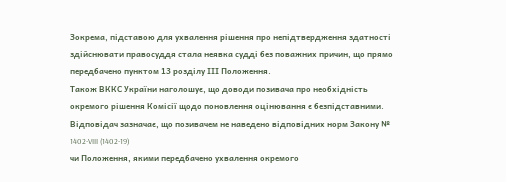Зокрема, підставою для ухвалення рішення про непідтвердження здатності здійснювати правосуддя стала неявка судді без поважних причин, що прямо передбачено пунктом 13 розділу ІІІ Положення.
Також ВККС України наголошує, що доводи позивача про необхідність окремого рішення Комісії щодо поновлення оцінювання є безпідставними. Відповідач зазначає, що позивачем не наведено відповідних норм Закону № 1402-VIII (1402-19)
чи Положення, якими передбачено ухвалення окремого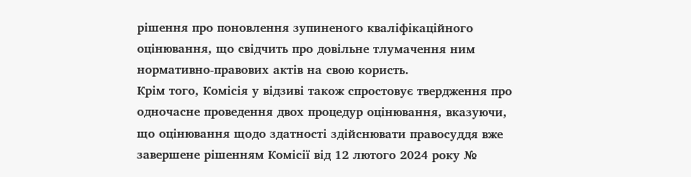рішення про поновлення зупиненого кваліфікаційного оцінювання, що свідчить про довільне тлумачення ним нормативно-правових актів на свою користь.
Крім того, Комісія у відзиві також спростовує твердження про одночасне проведення двох процедур оцінювання, вказуючи, що оцінювання щодо здатності здійснювати правосуддя вже завершене рішенням Комісії від 12 лютого 2024 року №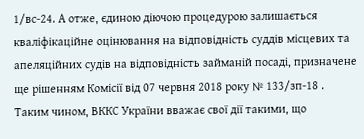1/вс-24. А отже, єдиною діючою процедурою залишається кваліфікаційне оцінювання на відповідність суддів місцевих та апеляційних судів на відповідність займаній посаді, призначене ще рішенням Комісії від 07 червня 2018 року № 133/зп-18 .
Таким чином, ВККС України вважає свої дії такими, що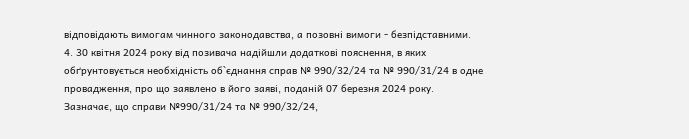відповідають вимогам чинного законодавства, а позовні вимоги - безпідставними.
4. 30 квітня 2024 року від позивача надійшли додаткові пояснення, в яких обґрунтовується необхідність об`єднання справ № 990/32/24 та № 990/31/24 в одне провадження, про що заявлено в його заяві, поданій 07 березня 2024 року.
Зазначає, що справи №990/31/24 та № 990/32/24,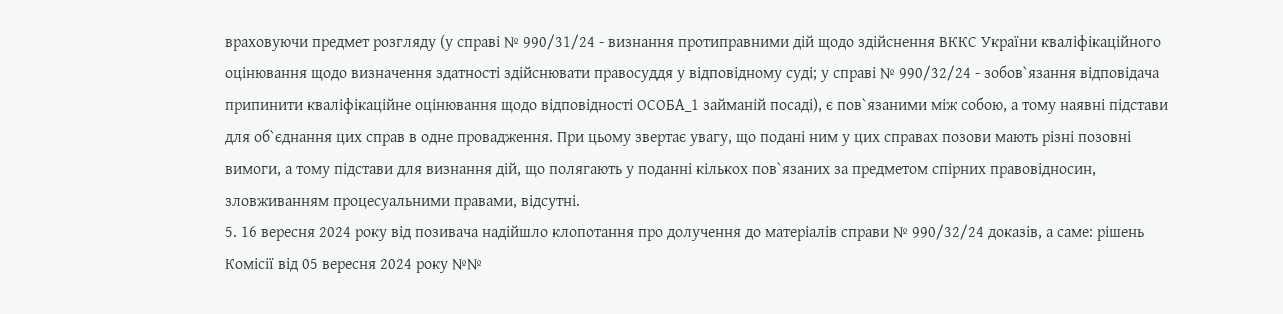враховуючи предмет розгляду (у справі № 990/31/24 - визнання протиправними дій щодо здійснення ВККС України кваліфікаційного оцінювання щодо визначення здатності здійснювати правосуддя у відповідному суді; у справі № 990/32/24 - зобов`язання відповідача припинити кваліфікаційне оцінювання щодо відповідності ОСОБА_1 займаній посаді), є пов`язаними між собою, а тому наявні підстави для об`єднання цих справ в одне провадження. При цьому звертає увагу, що подані ним у цих справах позови мають різні позовні вимоги, а тому підстави для визнання дій, що полягають у поданні кількох пов`язаних за предметом спірних правовідносин, зловживанням процесуальними правами, відсутні.
5. 16 вересня 2024 року від позивача надійшло клопотання про долучення до матеріалів справи № 990/32/24 доказів, а саме: рішень Комісії від 05 вересня 2024 року №№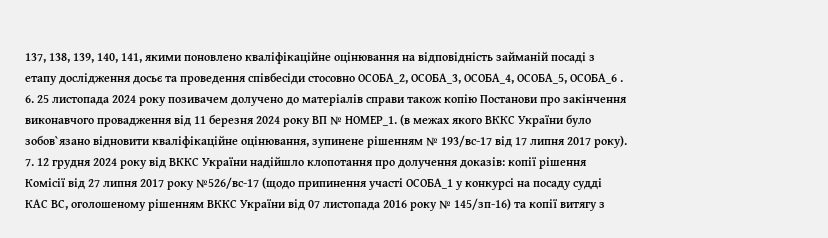137, 138, 139, 140, 141, якими поновлено кваліфікаційне оцінювання на відповідність займаній посаді з етапу дослідження досьє та проведення співбесіди стосовно ОСОБА_2, ОСОБА_3, ОСОБА_4, ОСОБА_5, ОСОБА_6 .
6. 25 листопада 2024 року позивачем долучено до матеріалів справи також копію Постанови про закінчення виконавчого провадження від 11 березня 2024 року ВП № НОМЕР_1. (в межах якого ВККС України було зобов`язано відновити кваліфікаційне оцінювання, зупинене рішенням № 193/вс-17 від 17 липня 2017 року).
7. 12 грудня 2024 року від ВККС України надійшло клопотання про долучення доказів: копії рішення Комісії від 27 липня 2017 року №526/вс-17 (щодо припинення участі ОСОБА_1 у конкурсі на посаду судді КАС ВС, оголошеному рішенням ВККС України від 07 листопада 2016 року № 145/зп-16) та копії витягу з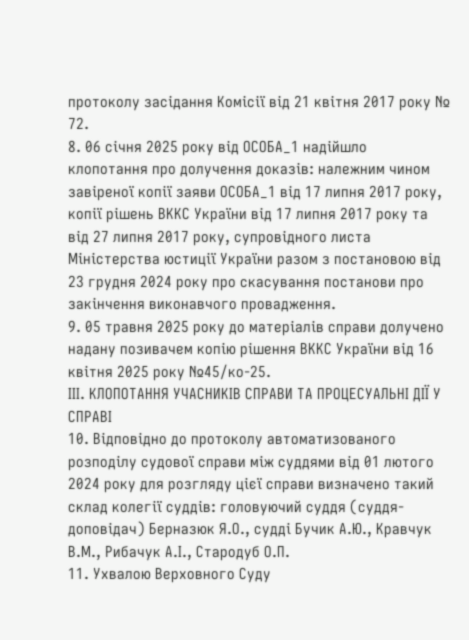протоколу засідання Комісії від 21 квітня 2017 року № 72.
8. 06 січня 2025 року від ОСОБА_1 надійшло клопотання про долучення доказів: належним чином завіреної копії заяви ОСОБА_1 від 17 липня 2017 року, копії рішень ВККС України від 17 липня 2017 року та від 27 липня 2017 року, супровідного листа Міністерства юстиції України разом з постановою від 23 грудня 2024 року про скасування постанови про закінчення виконавчого провадження.
9. 05 травня 2025 року до матеріалів справи долучено надану позивачем копію рішення ВККС України від 16 квітня 2025 року №45/ко-25.
ІІІ. КЛОПОТАННЯ УЧАСНИКІВ СПРАВИ ТА ПРОЦЕСУАЛЬНІ ДІЇ У СПРАВІ
10. Відповідно до протоколу автоматизованого розподілу судової справи між суддями від 01 лютого 2024 року для розгляду цієї справи визначено такий склад колегії суддів: головуючий суддя (суддя-доповідач) Берназюк Я.О., судді Бучик А.Ю., Кравчук В.М., Рибачук А.І., Стародуб О.П.
11. Ухвалою Верховного Суду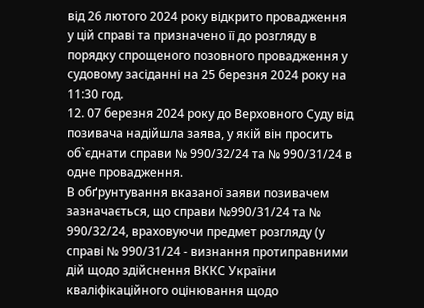від 26 лютого 2024 року відкрито провадження у цій справі та призначено її до розгляду в порядку спрощеного позовного провадження у судовому засіданні на 25 березня 2024 року на 11:30 год.
12. 07 березня 2024 року до Верховного Суду від позивача надійшла заява, у якій він просить об`єднати справи № 990/32/24 та № 990/31/24 в одне провадження.
В обґрунтування вказаної заяви позивачем зазначається, що справи №990/31/24 та № 990/32/24, враховуючи предмет розгляду (у справі № 990/31/24 - визнання протиправними дій щодо здійснення ВККС України кваліфікаційного оцінювання щодо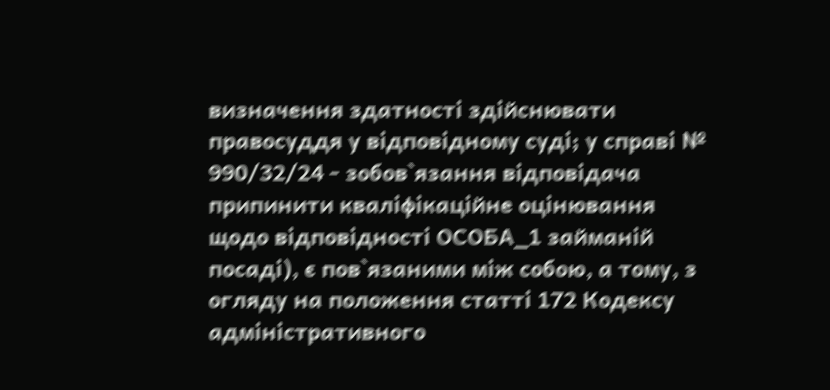визначення здатності здійснювати правосуддя у відповідному суді; у справі № 990/32/24 - зобов`язання відповідача припинити кваліфікаційне оцінювання щодо відповідності ОСОБА_1 займаній посаді), є пов`язаними між собою, а тому, з огляду на положення статті 172 Кодексу адміністративного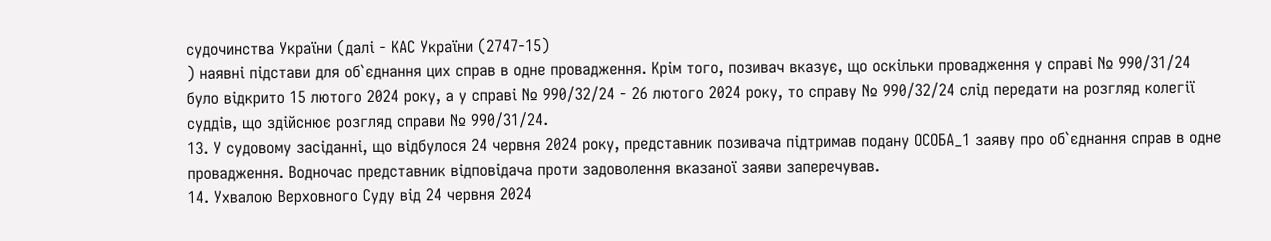судочинства України (далі - КАС України (2747-15)
) наявні підстави для об`єднання цих справ в одне провадження. Крім того, позивач вказує, що оскільки провадження у справі № 990/31/24 було відкрито 15 лютого 2024 року, а у справі № 990/32/24 - 26 лютого 2024 року, то справу № 990/32/24 слід передати на розгляд колегії суддів, що здійснює розгляд справи № 990/31/24.
13. У судовому засіданні, що відбулося 24 червня 2024 року, представник позивача підтримав подану ОСОБА_1 заяву про об`єднання справ в одне провадження. Водночас представник відповідача проти задоволення вказаної заяви заперечував.
14. Ухвалою Верховного Суду від 24 червня 2024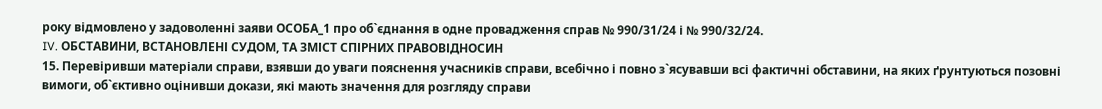року відмовлено у задоволенні заяви ОСОБА_1 про об`єднання в одне провадження справ № 990/31/24 і № 990/32/24.
IV. ОБСТАВИНИ, ВСТАНОВЛЕНІ СУДОМ, ТА ЗМІСТ СПІРНИХ ПРАВОВІДНОСИН
15. Перевіривши матеріали справи, взявши до уваги пояснення учасників справи, всебічно і повно з`ясувавши всі фактичні обставини, на яких ґрунтуються позовні вимоги, об`єктивно оцінивши докази, які мають значення для розгляду справи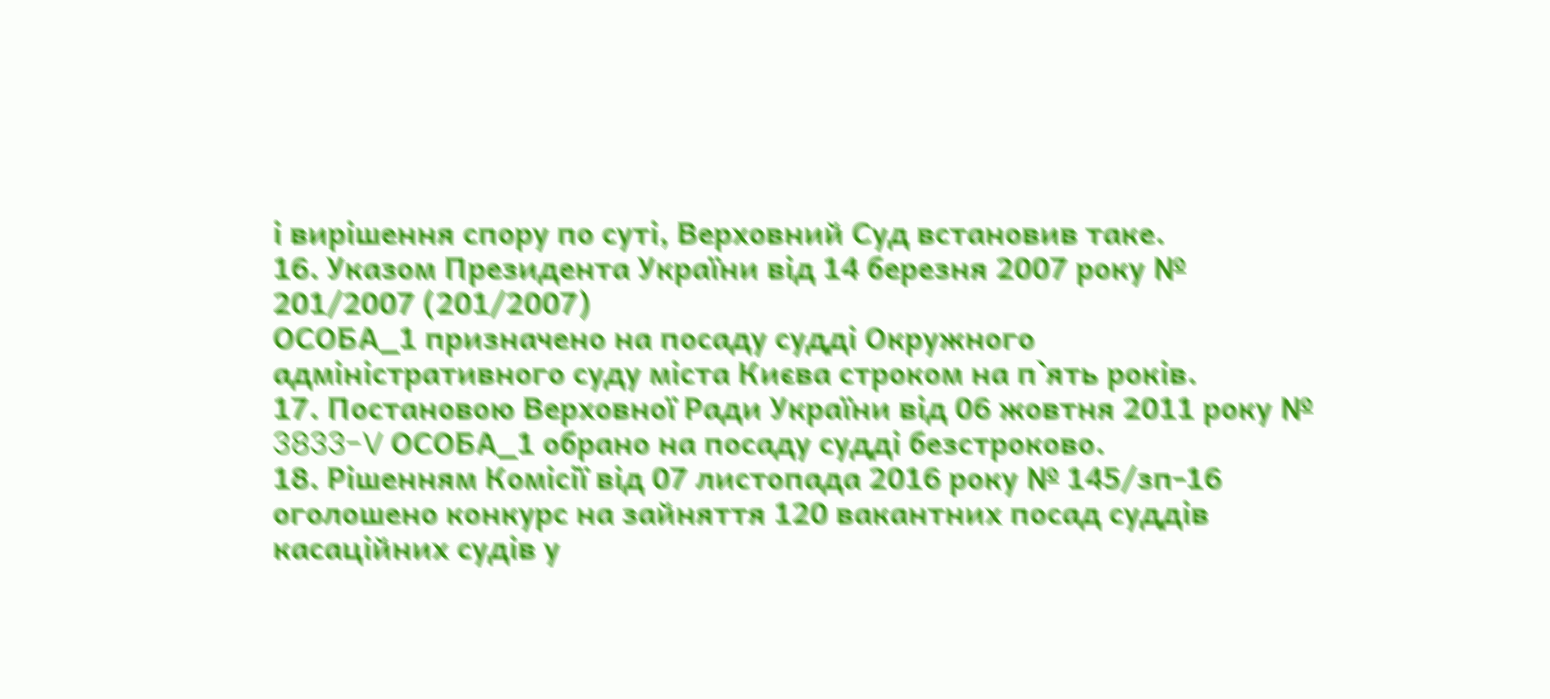і вирішення спору по суті, Верховний Суд встановив таке.
16. Указом Президента України від 14 березня 2007 року № 201/2007 (201/2007)
ОСОБА_1 призначено на посаду судді Окружного адміністративного суду міста Києва строком на п`ять років.
17. Постановою Верховної Ради України від 06 жовтня 2011 року № 3833-V ОСОБА_1 обрано на посаду судді безстроково.
18. Рішенням Комісії від 07 листопада 2016 року № 145/зп-16 оголошено конкурс на зайняття 120 вакантних посад суддів касаційних судів у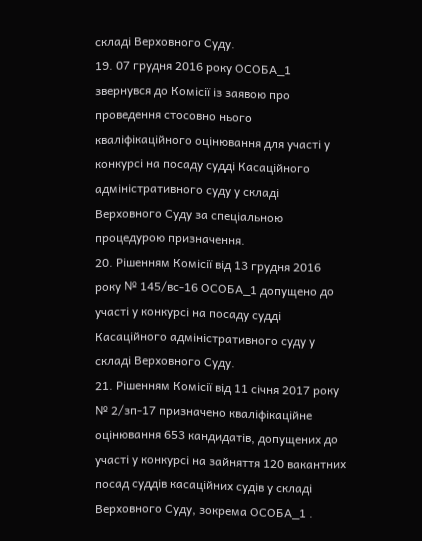складі Верховного Суду.
19. 07 грудня 2016 року ОСОБА_1 звернувся до Комісії із заявою про проведення стосовно нього кваліфікаційного оцінювання для участі у конкурсі на посаду судді Касаційного адміністративного суду у складі Верховного Суду за спеціальною процедурою призначення.
20. Рішенням Комісії від 13 грудня 2016 року № 145/вс-16 ОСОБА_1 допущено до участі у конкурсі на посаду судді Касаційного адміністративного суду у складі Верховного Суду.
21. Рішенням Комісії від 11 січня 2017 року № 2/зп-17 призначено кваліфікаційне оцінювання 653 кандидатів, допущених до участі у конкурсі на зайняття 120 вакантних посад суддів касаційних судів у складі Верховного Суду, зокрема ОСОБА_1 .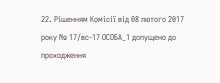22. Рішенням Комісії від 08 лютого 2017 року № 17/вс-17 ОСОБА_1 допущено до проходження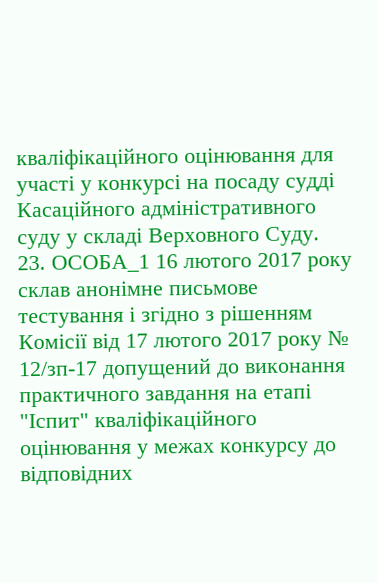кваліфікаційного оцінювання для участі у конкурсі на посаду судді Касаційного адміністративного суду у складі Верховного Суду.
23. ОСОБА_1 16 лютого 2017 року склав анонімне письмове тестування і згідно з рішенням Комісії від 17 лютого 2017 року № 12/зп-17 допущений до виконання практичного завдання на етапі "Іспит" кваліфікаційного оцінювання у межах конкурсу до відповідних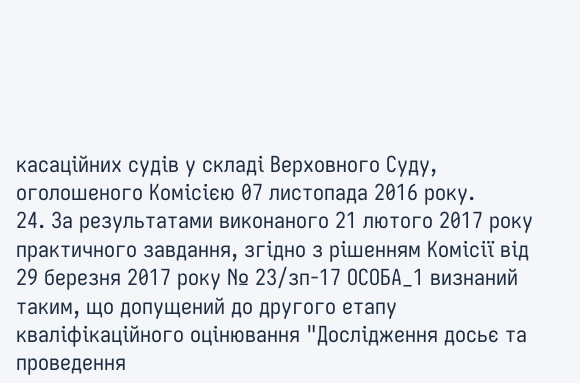касаційних судів у складі Верховного Суду, оголошеного Комісією 07 листопада 2016 року.
24. За результатами виконаного 21 лютого 2017 року практичного завдання, згідно з рішенням Комісії від 29 березня 2017 року № 23/зп-17 ОСОБА_1 визнаний таким, що допущений до другого етапу кваліфікаційного оцінювання "Дослідження досьє та проведення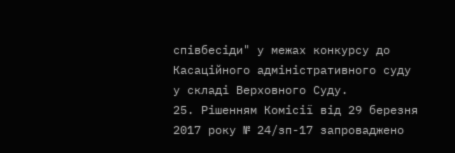співбесіди" у межах конкурсу до Касаційного адміністративного суду у складі Верховного Суду.
25. Рішенням Комісії від 29 березня 2017 року № 24/зп-17 запроваджено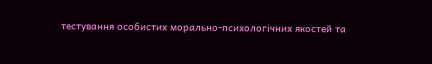тестування особистих морально-психологічних якостей та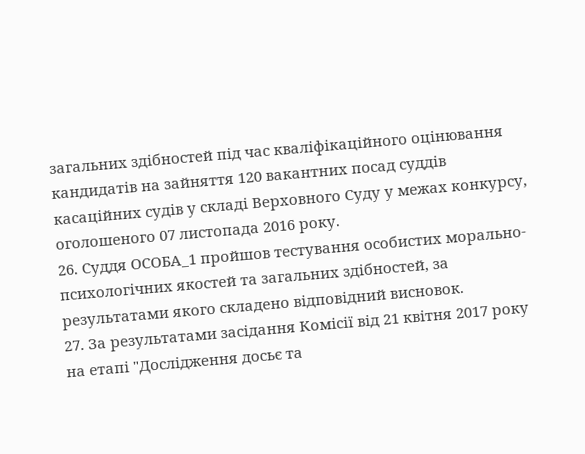загальних здібностей під час кваліфікаційного оцінювання кандидатів на зайняття 120 вакантних посад суддів касаційних судів у складі Верховного Суду у межах конкурсу, оголошеного 07 листопада 2016 року.
26. Суддя ОСОБА_1 пройшов тестування особистих морально-психологічних якостей та загальних здібностей, за результатами якого складено відповідний висновок.
27. За результатами засідання Комісії від 21 квітня 2017 року на етапі "Дослідження досьє та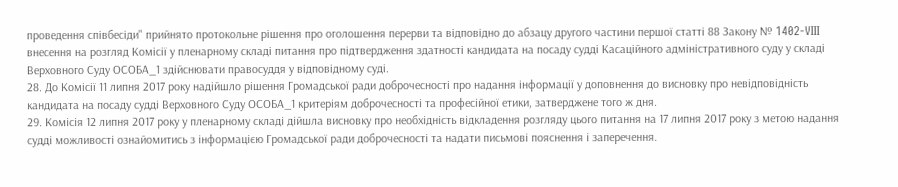проведення співбесіди" прийнято протокольне рішення про оголошення перерви та відповідно до абзацу другого частини першої статті 88 Закону № 1402-VIII внесення на розгляд Комісії у пленарному складі питання про підтвердження здатності кандидата на посаду судді Касаційного адміністративного суду у складі Верховного Суду ОСОБА_1 здійснювати правосуддя у відповідному суді.
28. До Комісії 11 липня 2017 року надійшло рішення Громадської ради доброчесності про надання інформації у доповнення до висновку про невідповідність кандидата на посаду судді Верховного Суду ОСОБА_1 критеріям доброчесності та професійної етики, затверджене того ж дня.
29. Комісія 12 липня 2017 року у пленарному складі дійшла висновку про необхідність відкладення розгляду цього питання на 17 липня 2017 року з метою надання судді можливості ознайомитись з інформацією Громадської ради доброчесності та надати письмові пояснення і заперечення.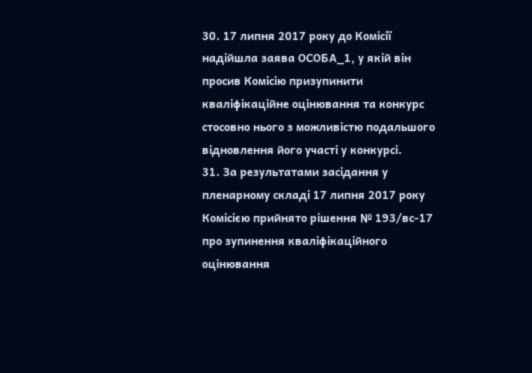30. 17 липня 2017 року до Комісії надійшла заява ОСОБА_1, у якій він просив Комісію призупинити кваліфікаційне оцінювання та конкурс стосовно нього з можливістю подальшого відновлення його участі у конкурсі.
31. За результатами засідання у пленарному складі 17 липня 2017 року Комісією прийнято рішення № 193/вс-17 про зупинення кваліфікаційного оцінювання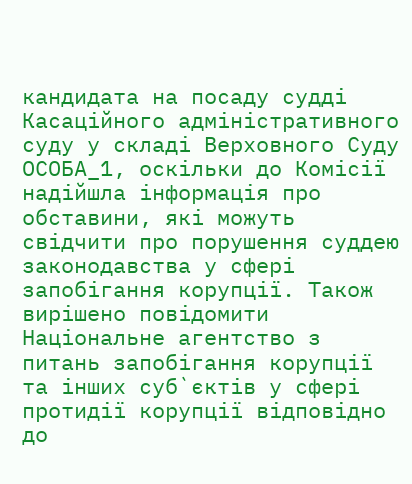кандидата на посаду судді Касаційного адміністративного суду у складі Верховного Суду ОСОБА_1, оскільки до Комісії надійшла інформація про обставини, які можуть свідчити про порушення суддею законодавства у сфері запобігання корупції. Також вирішено повідомити Національне агентство з питань запобігання корупції та інших суб`єктів у сфері протидії корупції відповідно до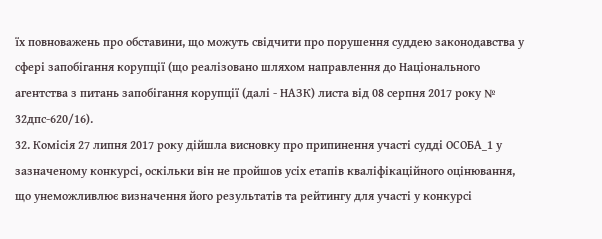їх повноважень про обставини, що можуть свідчити про порушення суддею законодавства у сфері запобігання корупції (що реалізовано шляхом направлення до Національного агентства з питань запобігання корупції (далі - НАЗК) листа від 08 серпня 2017 року № 32дпс-620/16).
32. Комісія 27 липня 2017 року дійшла висновку про припинення участі судді ОСОБА_1 у зазначеному конкурсі, оскільки він не пройшов усіх етапів кваліфікаційного оцінювання, що унеможливлює визначення його результатів та рейтингу для участі у конкурсі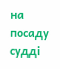на посаду судді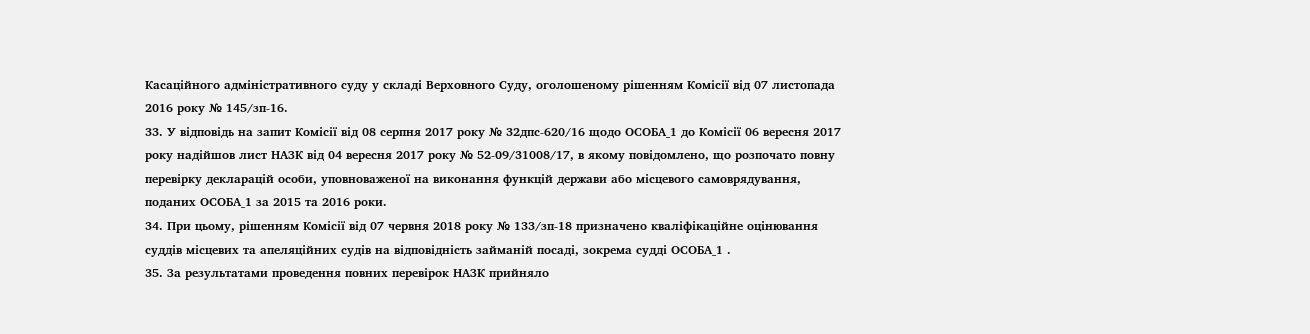Касаційного адміністративного суду у складі Верховного Суду, оголошеному рішенням Комісії від 07 листопада 2016 року № 145/зп-16.
33. У відповідь на запит Комісії від 08 серпня 2017 року № 32дпс-620/16 щодо ОСОБА_1 до Комісії 06 вересня 2017 року надійшов лист НАЗК від 04 вересня 2017 року № 52-09/31008/17, в якому повідомлено, що розпочато повну перевірку декларацій особи, уповноваженої на виконання функцій держави або місцевого самоврядування, поданих ОСОБА_1 за 2015 та 2016 роки.
34. При цьому, рішенням Комісії від 07 червня 2018 року № 133/зп-18 призначено кваліфікаційне оцінювання суддів місцевих та апеляційних судів на відповідність займаній посаді, зокрема судді ОСОБА_1 .
35. За результатами проведення повних перевірок НАЗК прийняло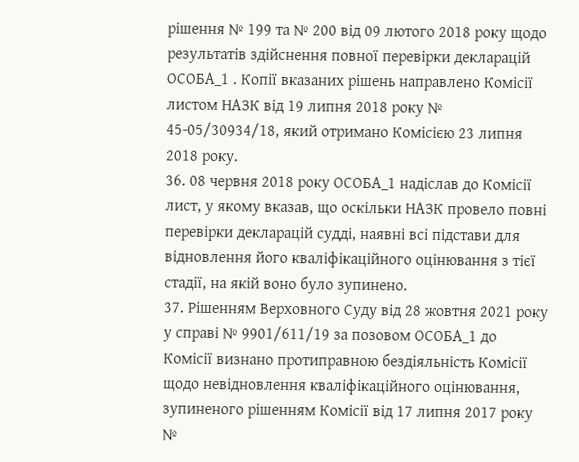рішення № 199 та № 200 від 09 лютого 2018 року щодо результатів здійснення повної перевірки декларацій ОСОБА_1 . Копії вказаних рішень направлено Комісії листом НАЗК від 19 липня 2018 року № 45-05/30934/18, який отримано Комісією 23 липня 2018 року.
36. 08 червня 2018 року ОСОБА_1 надіслав до Комісії лист, у якому вказав, що оскільки НАЗК провело повні перевірки декларацій судді, наявні всі підстави для відновлення його кваліфікаційного оцінювання з тієї стадії, на якій воно було зупинено.
37. Рішенням Верховного Суду від 28 жовтня 2021 року у справі № 9901/611/19 за позовом ОСОБА_1 до Комісії визнано протиправною бездіяльність Комісії щодо невідновлення кваліфікаційного оцінювання, зупиненого рішенням Комісії від 17 липня 2017 року №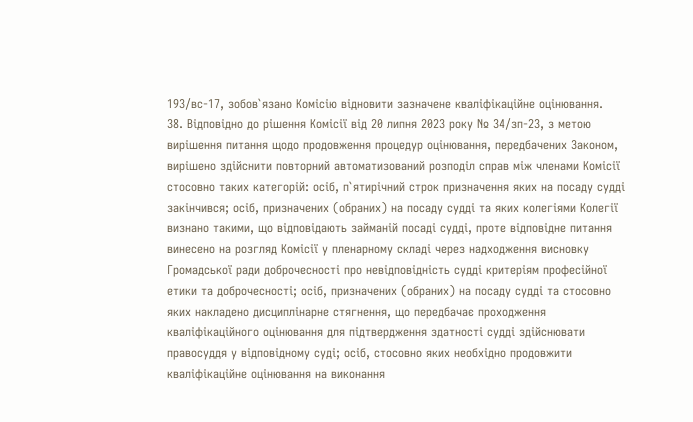193/вс-17, зобов`язано Комісію відновити зазначене кваліфікаційне оцінювання.
38. Відповідно до рішення Комісії від 20 липня 2023 року № 34/зп-23, з метою вирішення питання щодо продовження процедур оцінювання, передбачених Законом, вирішено здійснити повторний автоматизований розподіл справ між членами Комісії стосовно таких категорій: осіб, п`ятирічний строк призначення яких на посаду судді закінчився; осіб, призначених (обраних) на посаду судді та яких колегіями Колегії визнано такими, що відповідають займаній посаді судді, проте відповідне питання винесено на розгляд Комісії у пленарному складі через надходження висновку Громадської ради доброчесності про невідповідність судді критеріям професійної етики та доброчесності; осіб, призначених (обраних) на посаду судді та стосовно яких накладено дисциплінарне стягнення, що передбачає проходження кваліфікаційного оцінювання для підтвердження здатності судді здійснювати правосуддя у відповідному суді; осіб, стосовно яких необхідно продовжити кваліфікаційне оцінювання на виконання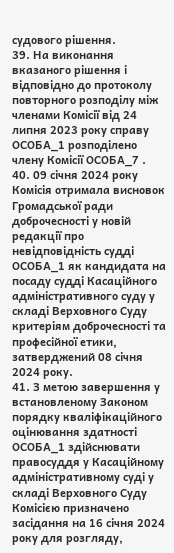судового рішення.
39. На виконання вказаного рішення і відповідно до протоколу повторного розподілу між членами Комісії від 24 липня 2023 року справу ОСОБА_1 розподілено члену Комісії ОСОБА_7 .
40. 09 січня 2024 року Комісія отримала висновок Громадської ради доброчесності у новій редакції про невідповідність судді ОСОБА_1 як кандидата на посаду судді Касаційного адміністративного суду у складі Верховного Суду критеріям доброчесності та професійної етики, затверджений 08 січня 2024 року.
41. З метою завершення у встановленому Законом порядку кваліфікаційного оцінювання здатності ОСОБА_1 здійснювати правосуддя у Касаційному адміністративному суді у складі Верховного Суду Комісією призначено засідання на 16 січня 2024 року для розгляду,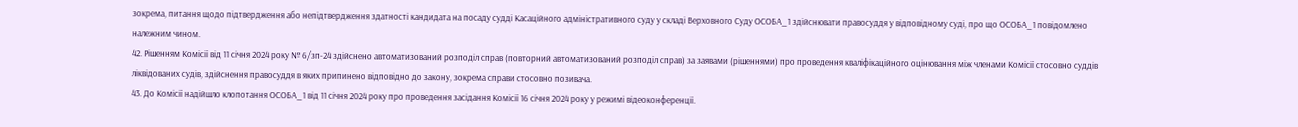зокрема, питання щодо підтвердження або непідтвердження здатності кандидата на посаду судді Касаційного адміністративного суду у складі Верховного Суду ОСОБА_1 здійснювати правосуддя у відповідному суді, про що ОСОБА_1 повідомлено належним чином.
42. Рішенням Комісії від 11 січня 2024 року № 6/зп-24 здійснено автоматизований розподіл справ (повторний автоматизований розподіл справ) за заявами (рішеннями) про проведення кваліфікаційного оцінювання між членами Комісії стосовно суддів ліквідованих судів, здійснення правосуддя в яких припинено відповідно до закону, зокрема справи стосовно позивача.
43. До Комісії надійшло клопотання ОСОБА_1 від 11 січня 2024 року про проведення засідання Комісії 16 січня 2024 року у режимі відеоконференції.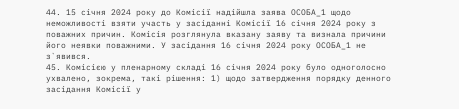44. 15 січня 2024 року до Комісії надійшла заява ОСОБА_1 щодо неможливості взяти участь у засіданні Комісії 16 січня 2024 року з поважних причин. Комісія розглянула вказану заяву та визнала причини його неявки поважними. У засідання 16 січня 2024 року ОСОБА_1 не з`явився.
45. Комісією у пленарному складі 16 січня 2024 року було одноголосно ухвалено, зокрема, такі рішення: 1) щодо затвердження порядку денного засідання Комісії у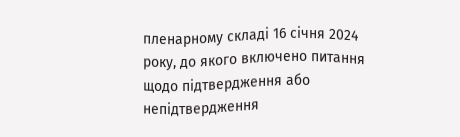пленарному складі 16 січня 2024 року, до якого включено питання щодо підтвердження або непідтвердження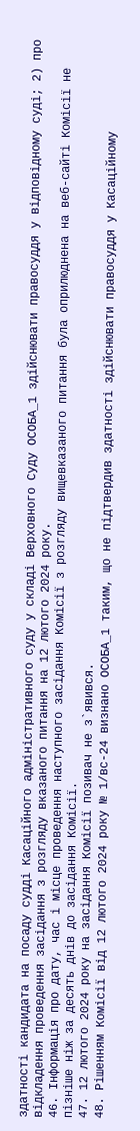здатності кандидата на посаду судді Касаційного адміністративного суду у складі Верховного Суду ОСОБА_1 здійснювати правосуддя у відповідному суді; 2) про відкладення проведення засідання з розгляду вказаного питання на 12 лютого 2024 року.
46. Інформація про дату, час і місце проведення наступного засідання Комісії з розгляду вищевказаного питання була оприлюднена на веб-сайті Комісії не пізніше ніж за десять днів до засідання Комісії.
47. 12 лютого 2024 року на засідання Комісії позивач не з`явився.
48. Рішенням Комісії від 12 лютого 2024 року № 1/вс-24 визнано ОСОБА_1 таким, що не підтвердив здатності здійснювати правосуддя у Касаційному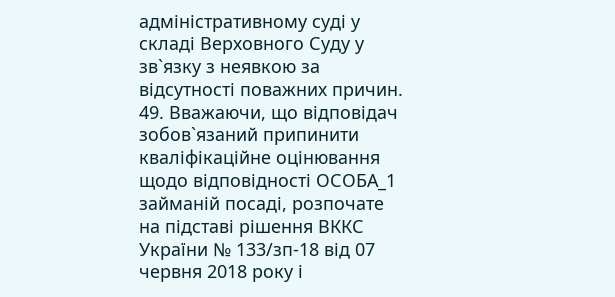адміністративному суді у складі Верховного Суду у зв`язку з неявкою за відсутності поважних причин.
49. Вважаючи, що відповідач зобов`язаний припинити кваліфікаційне оцінювання щодо відповідності ОСОБА_1 займаній посаді, розпочате на підставі рішення ВККС України № 133/зп-18 від 07 червня 2018 року і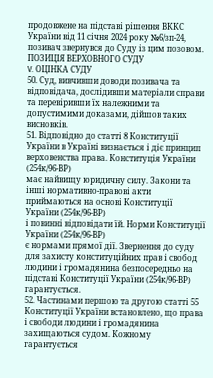продовжене на підставі рішення ВККС України від 11 січня 2024 року №6/зп-24, позивач звернувся до Суду із цим позовом.
ПОЗИЦІЯ ВЕРХОВНОГО СУДУ
V. ОЦІНКА СУДУ
50. Суд, вивчивши доводи позивача та відповідача, дослідивши матеріали справи та перевіривши їх належними та допустимими доказами, дійшов таких висновків.
51. Відповідно до статті 8 Конституції України в Україні визнається і діє принцип верховенства права. Конституція України (254к/96-ВР)
має найвищу юридичну силу. Закони та інші нормативно-правові акти приймаються на основі Конституції України (254к/96-ВР)
і повинні відповідати їй. Норми Конституції України (254к/96-ВР)
є нормами прямої дії. Звернення до суду для захисту конституційних прав і свобод людини і громадянина безпосередньо на підставі Конституції України (254к/96-ВР)
гарантується.
52. Частинами першою та другою статті 55 Конституції України встановлено, що права і свободи людини і громадянина захищаються судом. Кожному гарантується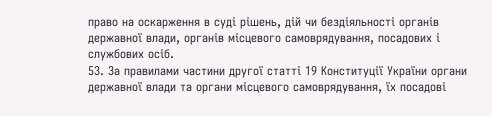право на оскарження в суді рішень, дій чи бездіяльності органів державної влади, органів місцевого самоврядування, посадових і службових осіб.
53. За правилами частини другої статті 19 Конституції України органи державної влади та органи місцевого самоврядування, їх посадові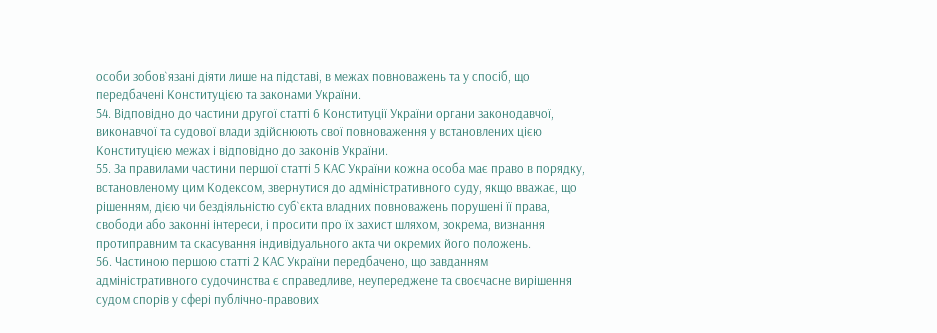особи зобов`язані діяти лише на підставі, в межах повноважень та у спосіб, що передбачені Конституцією та законами України.
54. Відповідно до частини другої статті 6 Конституції України органи законодавчої, виконавчої та судової влади здійснюють свої повноваження у встановлених цією Конституцією межах і відповідно до законів України.
55. За правилами частини першої статті 5 КАС України кожна особа має право в порядку, встановленому цим Кодексом, звернутися до адміністративного суду, якщо вважає, що рішенням, дією чи бездіяльністю суб`єкта владних повноважень порушені її права, свободи або законні інтереси, і просити про їх захист шляхом, зокрема, визнання протиправним та скасування індивідуального акта чи окремих його положень.
56. Частиною першою статті 2 КАС України передбачено, що завданням адміністративного судочинства є справедливе, неупереджене та своєчасне вирішення судом спорів у сфері публічно-правових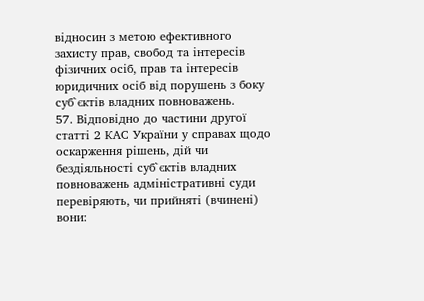відносин з метою ефективного захисту прав, свобод та інтересів фізичних осіб, прав та інтересів юридичних осіб від порушень з боку суб`єктів владних повноважень.
57. Відповідно до частини другої статті 2 КАС України у справах щодо оскарження рішень, дій чи бездіяльності суб`єктів владних повноважень адміністративні суди перевіряють, чи прийняті (вчинені) вони: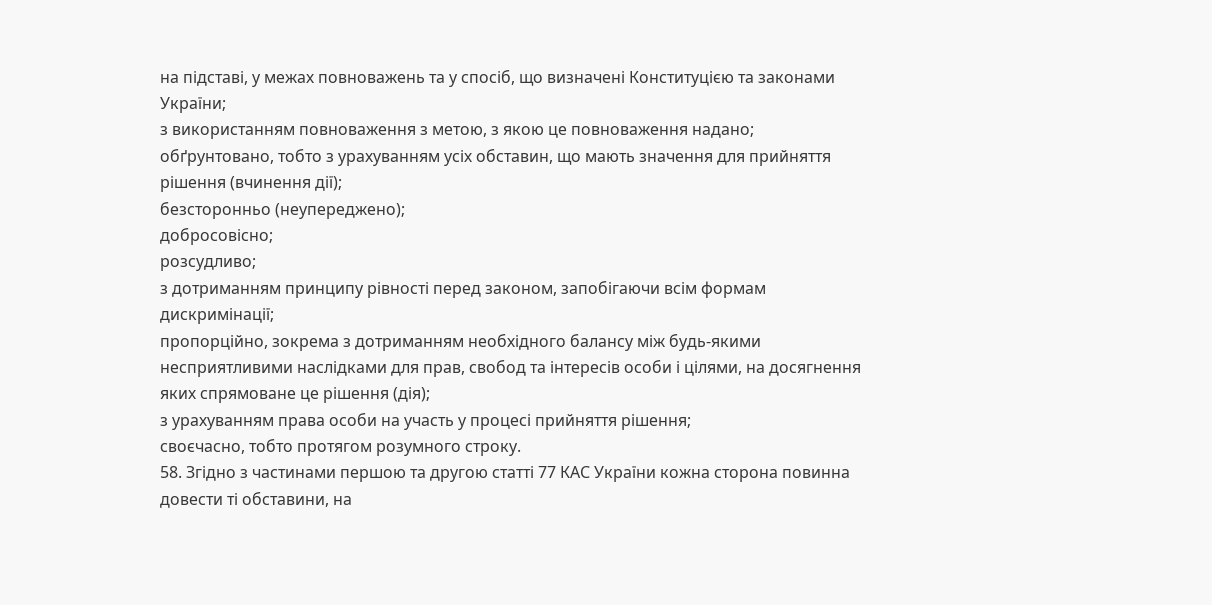на підставі, у межах повноважень та у спосіб, що визначені Конституцією та законами України;
з використанням повноваження з метою, з якою це повноваження надано;
обґрунтовано, тобто з урахуванням усіх обставин, що мають значення для прийняття рішення (вчинення дії);
безсторонньо (неупереджено);
добросовісно;
розсудливо;
з дотриманням принципу рівності перед законом, запобігаючи всім формам дискримінації;
пропорційно, зокрема з дотриманням необхідного балансу між будь-якими несприятливими наслідками для прав, свобод та інтересів особи і цілями, на досягнення яких спрямоване це рішення (дія);
з урахуванням права особи на участь у процесі прийняття рішення;
своєчасно, тобто протягом розумного строку.
58. Згідно з частинами першою та другою статті 77 КАС України кожна сторона повинна довести ті обставини, на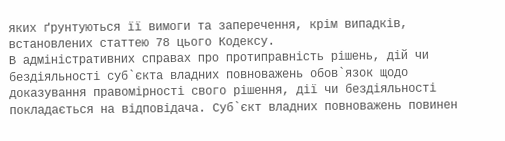яких ґрунтуються її вимоги та заперечення, крім випадків, встановлених статтею 78 цього Кодексу.
В адміністративних справах про протиправність рішень, дій чи бездіяльності суб`єкта владних повноважень обов`язок щодо доказування правомірності свого рішення, дії чи бездіяльності покладається на відповідача. Суб`єкт владних повноважень повинен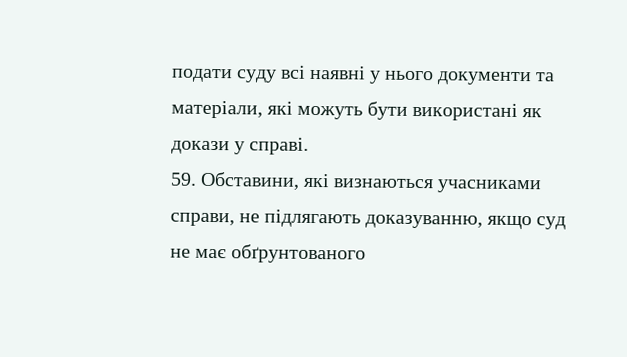подати суду всі наявні у нього документи та матеріали, які можуть бути використані як докази у справі.
59. Обставини, які визнаються учасниками справи, не підлягають доказуванню, якщо суд не має обґрунтованого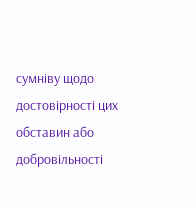сумніву щодо достовірності цих обставин або добровільності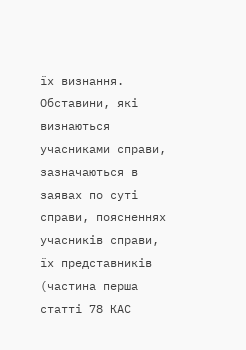їх визнання. Обставини, які визнаються учасниками справи, зазначаються в заявах по суті справи, поясненнях учасників справи, їх представників (частина перша статті 78 КАС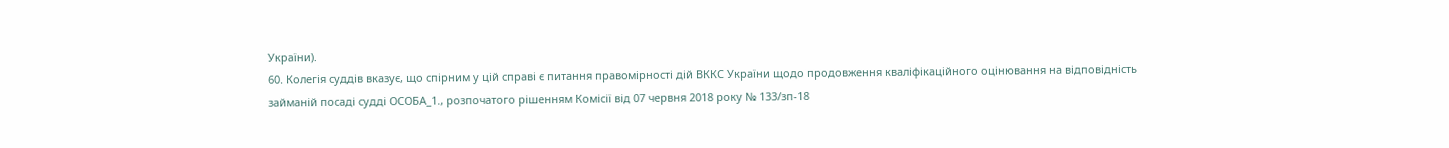України).
60. Колегія суддів вказує, що спірним у цій справі є питання правомірності дій ВККС України щодо продовження кваліфікаційного оцінювання на відповідність займаній посаді судді ОСОБА_1., розпочатого рішенням Комісії від 07 червня 2018 року № 133/зп-18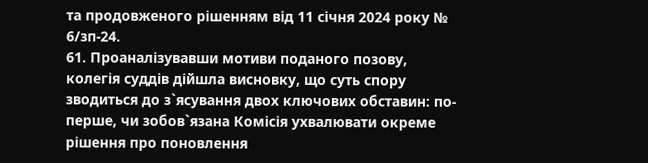та продовженого рішенням від 11 січня 2024 року № 6/зп-24.
61. Проаналізувавши мотиви поданого позову, колегія суддів дійшла висновку, що суть спору зводиться до з`ясування двох ключових обставин: по-перше, чи зобов`язана Комісія ухвалювати окреме рішення про поновлення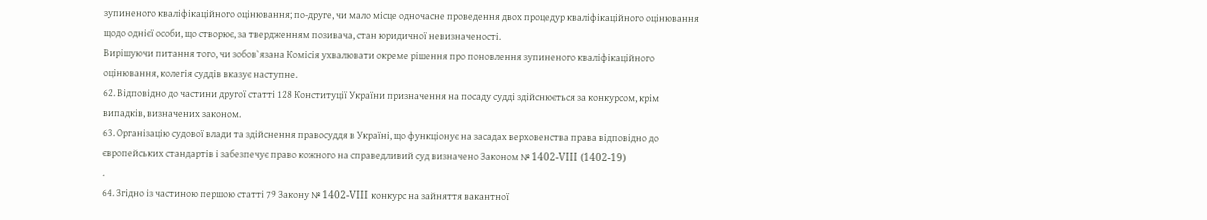зупиненого кваліфікаційного оцінювання; по-друге, чи мало місце одночасне проведення двох процедур кваліфікаційного оцінювання щодо однієї особи, що створює, за твердженням позивача, стан юридичної невизначеності.
Вирішуючи питання того, чи зобов`язана Комісія ухвалювати окреме рішення про поновлення зупиненого кваліфікаційного оцінювання, колегія суддів вказує наступне.
62. Відповідно до частини другої статті 128 Конституції України призначення на посаду судді здійснюється за конкурсом, крім випадків, визначених законом.
63. Організацію судової влади та здійснення правосуддя в Україні, що функціонує на засадах верховенства права відповідно до європейських стандартів і забезпечує право кожного на справедливий суд визначено Законом № 1402-VIII (1402-19)
.
64. Згідно із частиною першою статті 79 Закону № 1402-VIII конкурс на зайняття вакантної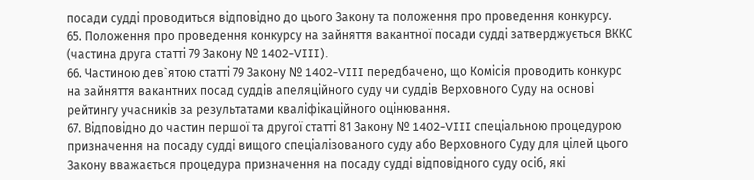посади судді проводиться відповідно до цього Закону та положення про проведення конкурсу.
65. Положення про проведення конкурсу на зайняття вакантної посади судді затверджується ВККС (частина друга статті 79 Закону № 1402-VIII).
66. Частиною дев`ятою статті 79 Закону № 1402-VIII передбачено, що Комісія проводить конкурс на зайняття вакантних посад суддів апеляційного суду чи суддів Верховного Суду на основі рейтингу учасників за результатами кваліфікаційного оцінювання.
67. Відповідно до частин першої та другої статті 81 Закону № 1402-VIII спеціальною процедурою призначення на посаду судді вищого спеціалізованого суду або Верховного Суду для цілей цього Закону вважається процедура призначення на посаду судді відповідного суду осіб, які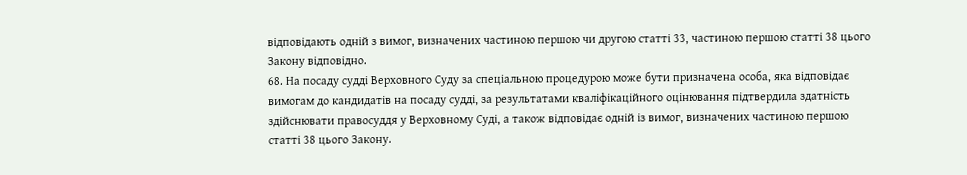відповідають одній з вимог, визначених частиною першою чи другою статті 33, частиною першою статті 38 цього Закону відповідно.
68. На посаду судді Верховного Суду за спеціальною процедурою може бути призначена особа, яка відповідає вимогам до кандидатів на посаду судді, за результатами кваліфікаційного оцінювання підтвердила здатність здійснювати правосуддя у Верховному Суді, а також відповідає одній із вимог, визначених частиною першою статті 38 цього Закону.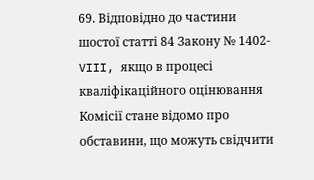69. Відповідно до частини шостої статті 84 Закону № 1402-VIII, якщо в процесі кваліфікаційного оцінювання Комісії стане відомо про обставини, що можуть свідчити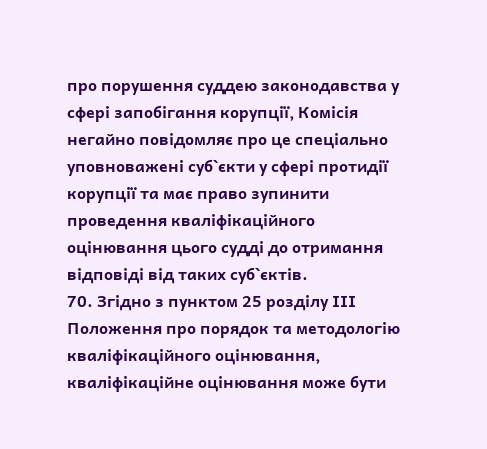про порушення суддею законодавства у сфері запобігання корупції, Комісія негайно повідомляє про це спеціально уповноважені суб`єкти у сфері протидії корупції та має право зупинити проведення кваліфікаційного оцінювання цього судді до отримання відповіді від таких суб`єктів.
70. Згідно з пунктом 25 розділу ІІІ Положення про порядок та методологію кваліфікаційного оцінювання, кваліфікаційне оцінювання може бути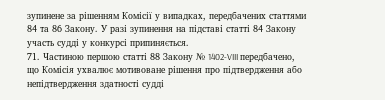зупинене за рішенням Комісії у випадках, передбачених статтями 84 та 86 Закону. У разі зупинення на підставі статті 84 Закону участь судді у конкурсі припиняється.
71. Частиною першою статті 88 Закону № 1402-VIII передбачено, що Комісія ухвалює мотивоване рішення про підтвердження або непідтвердження здатності судді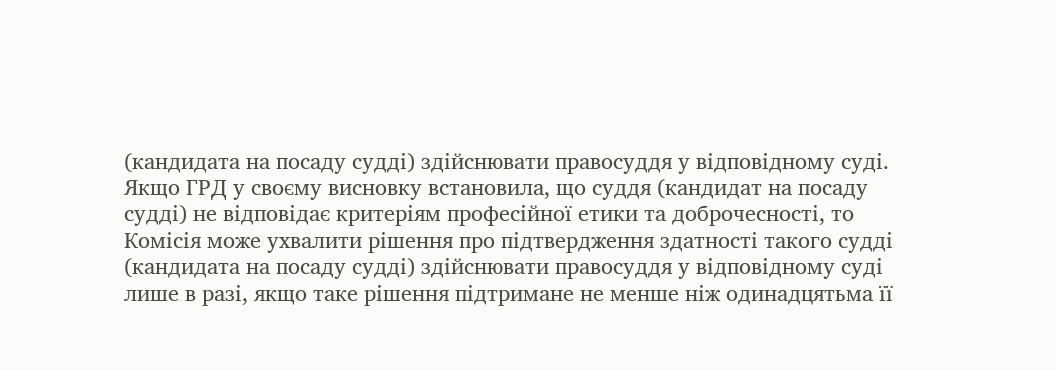(кандидата на посаду судді) здійснювати правосуддя у відповідному суді. Якщо ГРД у своєму висновку встановила, що суддя (кандидат на посаду судді) не відповідає критеріям професійної етики та доброчесності, то Комісія може ухвалити рішення про підтвердження здатності такого судді (кандидата на посаду судді) здійснювати правосуддя у відповідному суді лише в разі, якщо таке рішення підтримане не менше ніж одинадцятьма її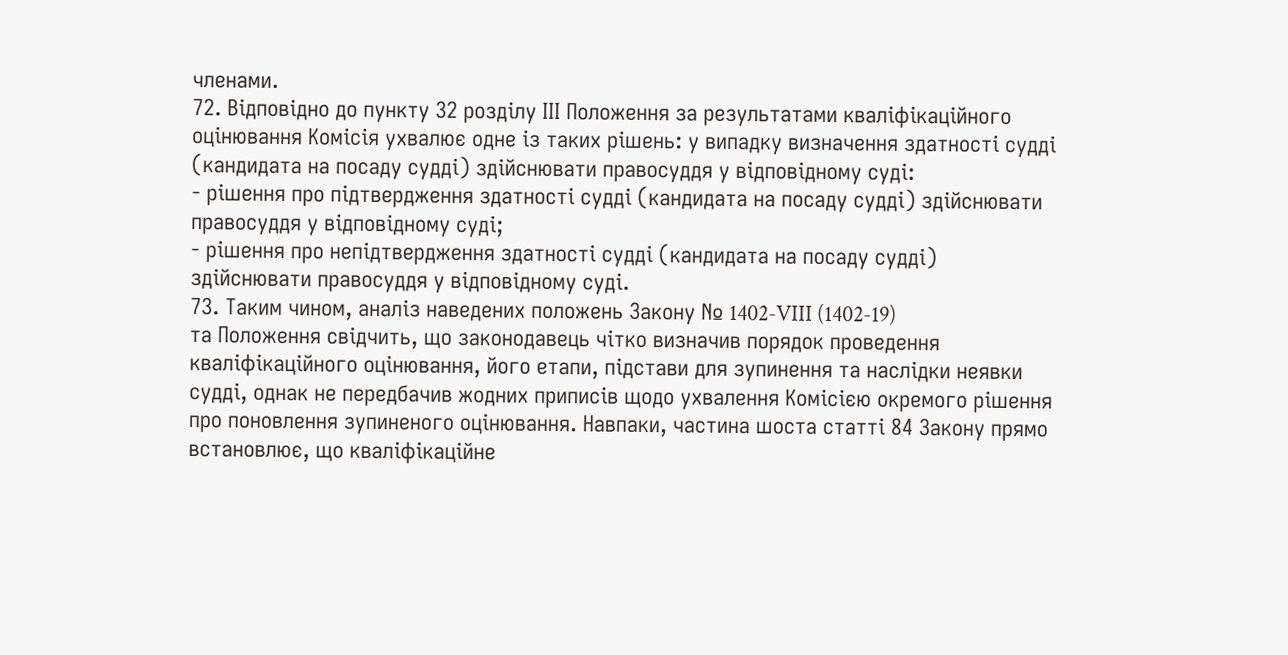членами.
72. Відповідно до пункту 32 розділу ІІІ Положення за результатами кваліфікаційного оцінювання Комісія ухвалює одне із таких рішень: у випадку визначення здатності судді (кандидата на посаду судді) здійснювати правосуддя у відповідному суді:
- рішення про підтвердження здатності судді (кандидата на посаду судді) здійснювати правосуддя у відповідному суді;
- рішення про непідтвердження здатності судді (кандидата на посаду судді) здійснювати правосуддя у відповідному суді.
73. Таким чином, аналіз наведених положень Закону № 1402-VIII (1402-19)
та Положення свідчить, що законодавець чітко визначив порядок проведення кваліфікаційного оцінювання, його етапи, підстави для зупинення та наслідки неявки судді, однак не передбачив жодних приписів щодо ухвалення Комісією окремого рішення про поновлення зупиненого оцінювання. Навпаки, частина шоста статті 84 Закону прямо встановлює, що кваліфікаційне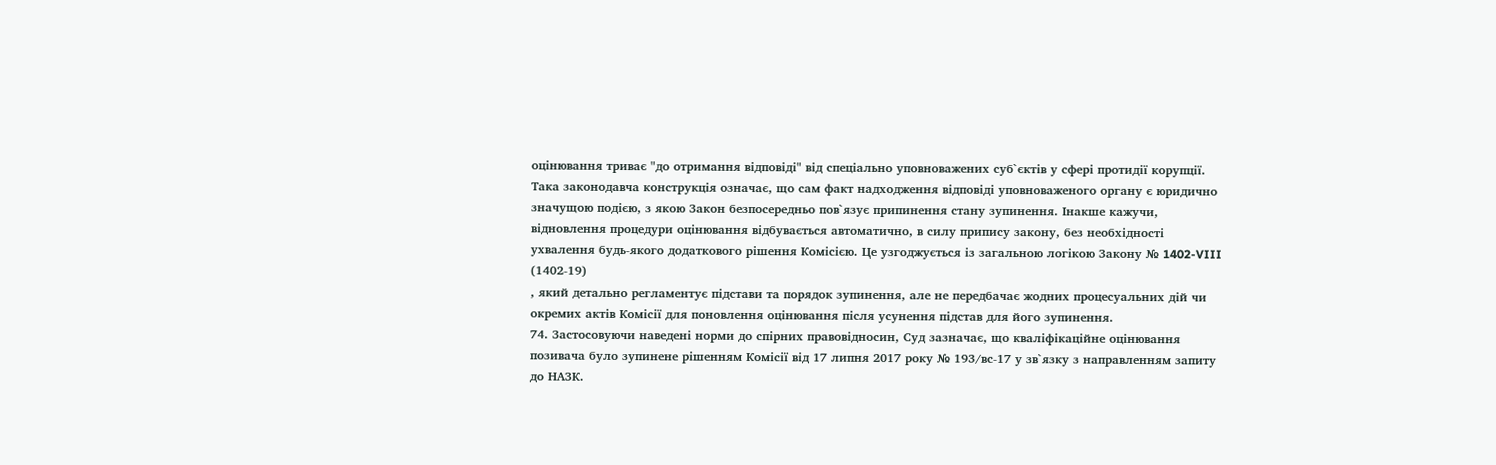оцінювання триває "до отримання відповіді" від спеціально уповноважених суб`єктів у сфері протидії корупції. Така законодавча конструкція означає, що сам факт надходження відповіді уповноваженого органу є юридично значущою подією, з якою Закон безпосередньо пов`язує припинення стану зупинення. Інакше кажучи, відновлення процедури оцінювання відбувається автоматично, в силу припису закону, без необхідності ухвалення будь-якого додаткового рішення Комісією. Це узгоджується із загальною логікою Закону № 1402-VIII (1402-19)
, який детально регламентує підстави та порядок зупинення, але не передбачає жодних процесуальних дій чи окремих актів Комісії для поновлення оцінювання після усунення підстав для його зупинення.
74. Застосовуючи наведені норми до спірних правовідносин, Суд зазначає, що кваліфікаційне оцінювання позивача було зупинене рішенням Комісії від 17 липня 2017 року № 193/вс-17 у зв`язку з направленням запиту до НАЗК.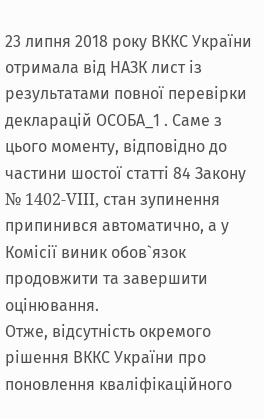23 липня 2018 року ВККС України отримала від НАЗК лист із результатами повної перевірки декларацій ОСОБА_1 . Саме з цього моменту, відповідно до частини шостої статті 84 Закону № 1402-VIII, стан зупинення припинився автоматично, а у Комісії виник обов`язок продовжити та завершити оцінювання.
Отже, відсутність окремого рішення ВККС України про поновлення кваліфікаційного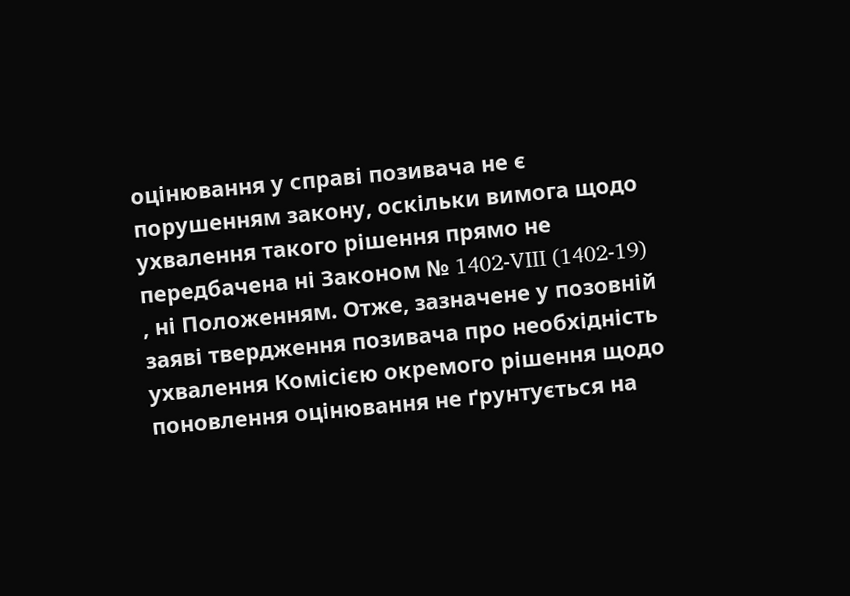оцінювання у справі позивача не є порушенням закону, оскільки вимога щодо ухвалення такого рішення прямо не передбачена ні Законом № 1402-VIII (1402-19)
, ні Положенням. Отже, зазначене у позовній заяві твердження позивача про необхідність ухвалення Комісією окремого рішення щодо поновлення оцінювання не ґрунтується на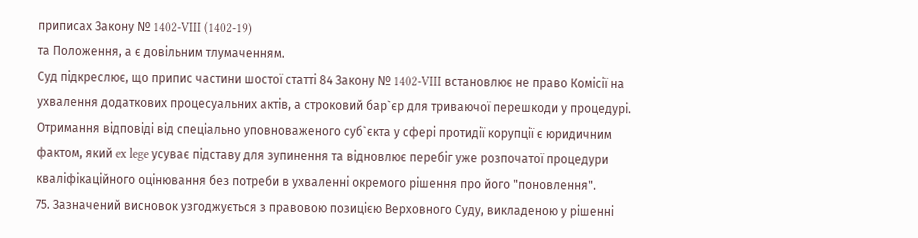приписах Закону № 1402-VIII (1402-19)
та Положення, а є довільним тлумаченням.
Суд підкреслює, що припис частини шостої статті 84 Закону № 1402-VIII встановлює не право Комісії на ухвалення додаткових процесуальних актів, а строковий бар`єр для триваючої перешкоди у процедурі. Отримання відповіді від спеціально уповноваженого суб`єкта у сфері протидії корупції є юридичним фактом, який ex lege усуває підставу для зупинення та відновлює перебіг уже розпочатої процедури кваліфікаційного оцінювання без потреби в ухваленні окремого рішення про його "поновлення".
75. Зазначений висновок узгоджується з правовою позицією Верховного Суду, викладеною у рішенні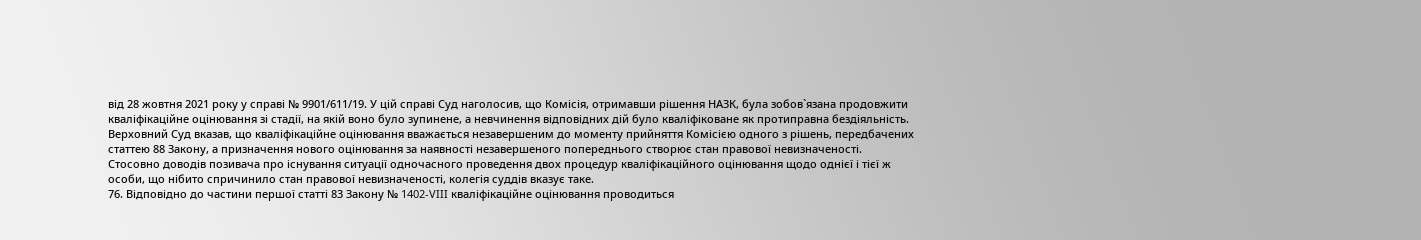від 28 жовтня 2021 року у справі № 9901/611/19. У цій справі Суд наголосив, що Комісія, отримавши рішення НАЗК, була зобов`язана продовжити кваліфікаційне оцінювання зі стадії, на якій воно було зупинене, а невчинення відповідних дій було кваліфіковане як протиправна бездіяльність. Верховний Суд вказав, що кваліфікаційне оцінювання вважається незавершеним до моменту прийняття Комісією одного з рішень, передбачених статтею 88 Закону, а призначення нового оцінювання за наявності незавершеного попереднього створює стан правової невизначеності.
Стосовно доводів позивача про існування ситуації одночасного проведення двох процедур кваліфікаційного оцінювання щодо однієї і тієї ж особи, що нібито спричинило стан правової невизначеності, колегія суддів вказує таке.
76. Відповідно до частини першої статті 83 Закону № 1402-VIII кваліфікаційне оцінювання проводиться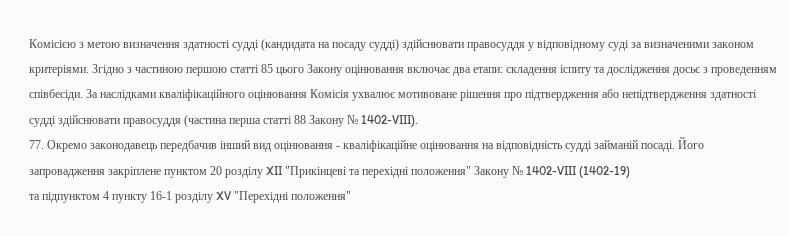Комісією з метою визначення здатності судді (кандидата на посаду судді) здійснювати правосуддя у відповідному суді за визначеними законом критеріями. Згідно з частиною першою статті 85 цього Закону оцінювання включає два етапи: складення іспиту та дослідження досьє з проведенням співбесіди. За наслідками кваліфікаційного оцінювання Комісія ухвалює мотивоване рішення про підтвердження або непідтвердження здатності судді здійснювати правосуддя (частина перша статті 88 Закону № 1402-VIII).
77. Окремо законодавець передбачив інший вид оцінювання - кваліфікаційне оцінювання на відповідність судді займаній посаді. Його запровадження закріплене пунктом 20 розділу XII "Прикінцеві та перехідні положення" Закону № 1402-VIII (1402-19)
та підпунктом 4 пункту 16-1 розділу XV "Перехідні положення"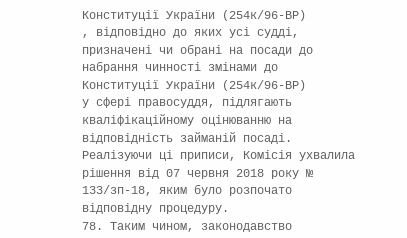Конституції України (254к/96-ВР)
, відповідно до яких усі судді, призначені чи обрані на посади до набрання чинності змінами до Конституції України (254к/96-ВР)
у сфері правосуддя, підлягають кваліфікаційному оцінюванню на відповідність займаній посаді. Реалізуючи ці приписи, Комісія ухвалила рішення від 07 червня 2018 року № 133/зп-18, яким було розпочато відповідну процедуру.
78. Таким чином, законодавство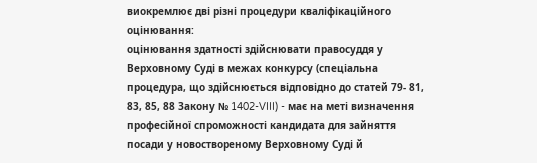виокремлює дві різні процедури кваліфікаційного оцінювання:
оцінювання здатності здійснювати правосуддя у Верховному Суді в межах конкурсу (спеціальна процедура, що здійснюється відповідно до статей 79- 81, 83, 85, 88 Закону № 1402-VIII) - має на меті визначення професійної спроможності кандидата для зайняття посади у новоствореному Верховному Суді й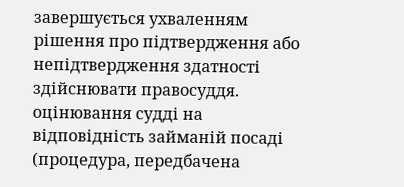завершується ухваленням рішення про підтвердження або непідтвердження здатності здійснювати правосуддя.
оцінювання судді на відповідність займаній посаді (процедура, передбачена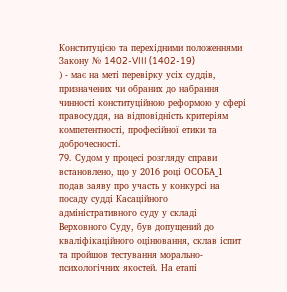Конституцією та перехідними положеннями Закону № 1402-VIII (1402-19)
) - має на меті перевірку усіх суддів, призначених чи обраних до набрання чинності конституційною реформою у сфері правосуддя, на відповідність критеріям компетентності, професійної етики та доброчесності.
79. Судом у процесі розгляду справи встановлено, що у 2016 році ОСОБА_1 подав заяву про участь у конкурсі на посаду судді Касаційного адміністративного суду у складі Верховного Суду, був допущений до кваліфікаційного оцінювання, склав іспит та пройшов тестування морально-психологічних якостей. На етапі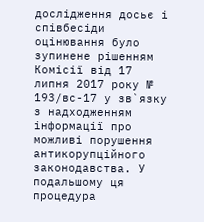дослідження досьє і співбесіди оцінювання було зупинене рішенням Комісії від 17 липня 2017 року № 193/вс-17 у зв`язку з надходженням інформації про можливі порушення антикорупційного законодавства. У подальшому ця процедура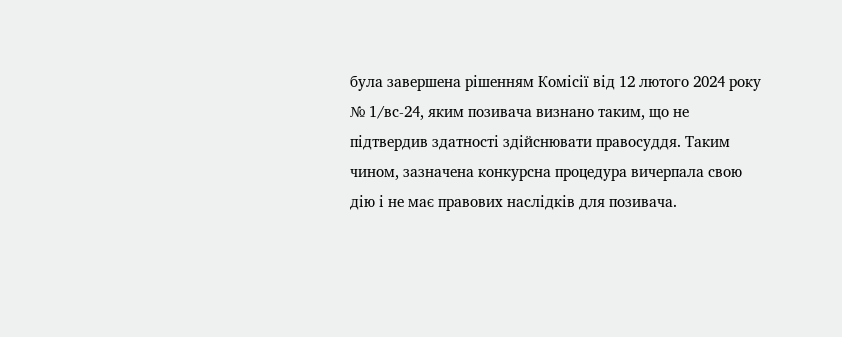була завершена рішенням Комісії від 12 лютого 2024 року № 1/вс-24, яким позивача визнано таким, що не підтвердив здатності здійснювати правосуддя. Таким чином, зазначена конкурсна процедура вичерпала свою дію і не має правових наслідків для позивача.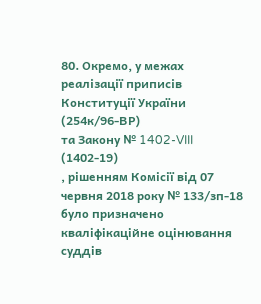80. Окремо, у межах реалізації приписів Конституції України (254к/96-ВР)
та Закону № 1402-VIII (1402-19)
, рішенням Комісії від 07 червня 2018 року № 133/зп-18 було призначено кваліфікаційне оцінювання суддів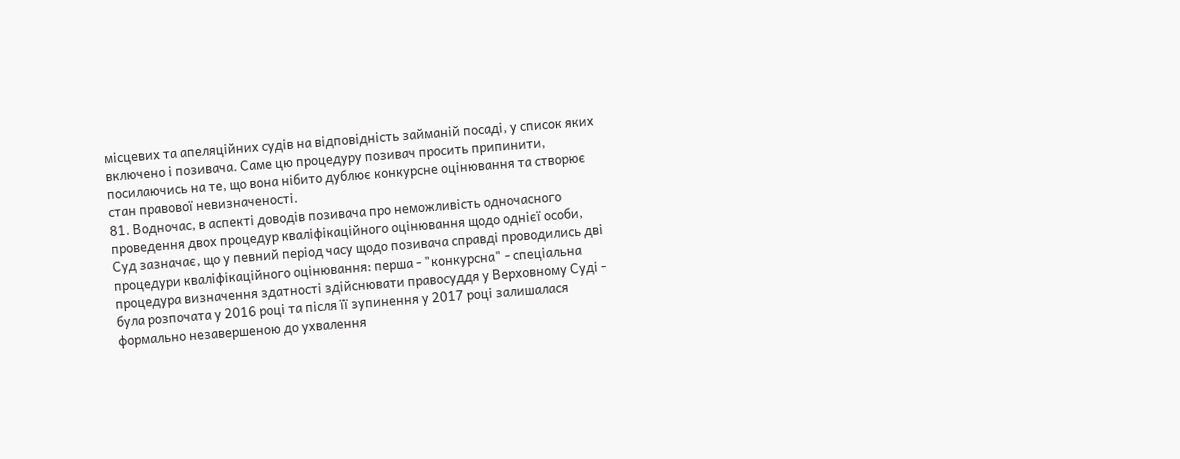місцевих та апеляційних судів на відповідність займаній посаді, у список яких включено і позивача. Саме цю процедуру позивач просить припинити, посилаючись на те, що вона нібито дублює конкурсне оцінювання та створює стан правової невизначеності.
81. Водночас, в аспекті доводів позивача про неможливість одночасного проведення двох процедур кваліфікаційного оцінювання щодо однієї особи, Суд зазначає, що у певний період часу щодо позивача справді проводились дві процедури кваліфікаційного оцінювання: перша - "конкурсна" - спеціальна процедура визначення здатності здійснювати правосуддя у Верховному Суді - була розпочата у 2016 році та після її зупинення у 2017 році залишалася формально незавершеною до ухвалення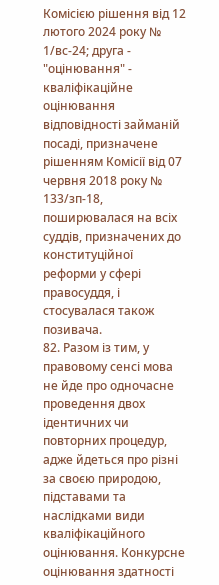Комісією рішення від 12 лютого 2024 року № 1/вс-24; друга - "оцінювання" - кваліфікаційне оцінювання відповідності займаній посаді, призначене рішенням Комісії від 07 червня 2018 року № 133/зп-18, поширювалася на всіх суддів, призначених до конституційної реформи у сфері правосуддя, і стосувалася також позивача.
82. Разом із тим, у правовому сенсі мова не йде про одночасне проведення двох ідентичних чи повторних процедур, адже йдеться про різні за своєю природою, підставами та наслідками види кваліфікаційного оцінювання. Конкурсне оцінювання здатності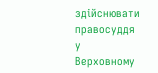здійснювати правосуддя у Верховному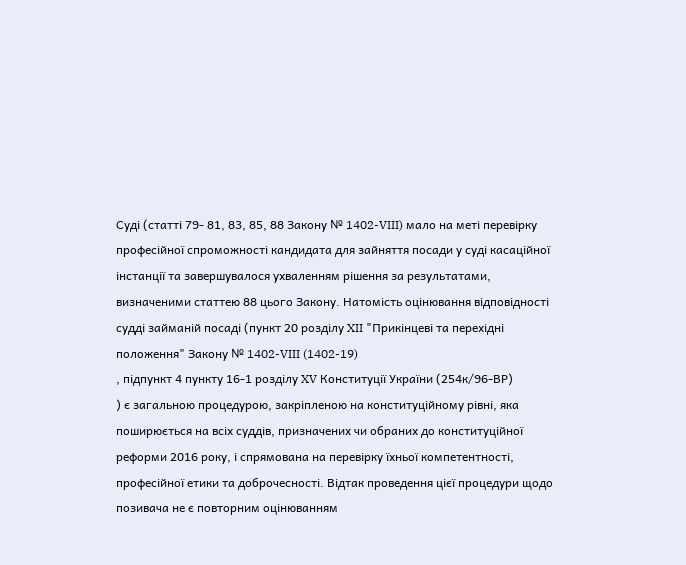Суді (статті 79- 81, 83, 85, 88 Закону № 1402-VIII) мало на меті перевірку професійної спроможності кандидата для зайняття посади у суді касаційної інстанції та завершувалося ухваленням рішення за результатами, визначеними статтею 88 цього Закону. Натомість оцінювання відповідності судді займаній посаді (пункт 20 розділу XII "Прикінцеві та перехідні положення" Закону № 1402-VIII (1402-19)
, підпункт 4 пункту 16-1 розділу XV Конституції України (254к/96-ВР)
) є загальною процедурою, закріпленою на конституційному рівні, яка поширюється на всіх суддів, призначених чи обраних до конституційної реформи 2016 року, і спрямована на перевірку їхньої компетентності, професійної етики та доброчесності. Відтак проведення цієї процедури щодо позивача не є повторним оцінюванням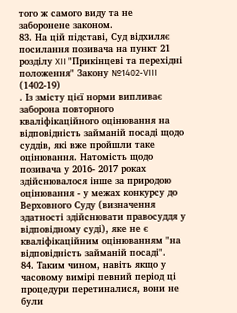того ж самого виду та не заборонене законом.
83. На цій підставі, Суд відхиляє посилання позивача на пункт 21 розділу XII "Прикінцеві та перехідні положення" Закону №1402-VIII (1402-19)
. Із змісту цієї норми випливає заборона повторного кваліфікаційного оцінювання на відповідність займаній посаді щодо суддів, які вже пройшли таке оцінювання. Натомість щодо позивача у 2016- 2017 роках здійснювалося інше за природою оцінювання - у межах конкурсу до Верховного Суду (визначення здатності здійснювати правосуддя у відповідному суді), яке не є кваліфікаційним оцінюванням "на відповідність займаній посаді".
84. Таким чином, навіть якщо у часовому вимірі певний період ці процедури перетиналися, вони не були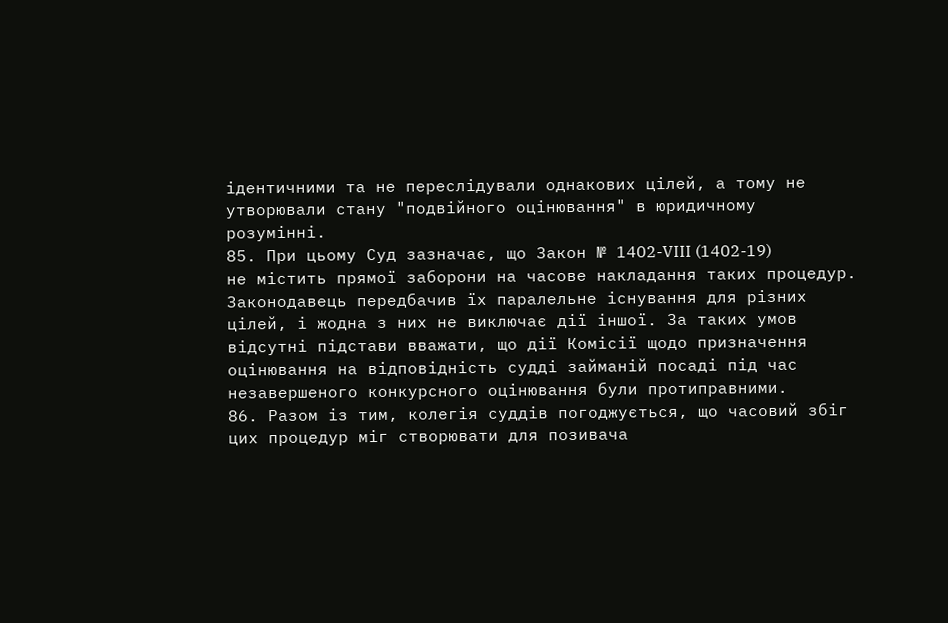ідентичними та не переслідували однакових цілей, а тому не утворювали стану "подвійного оцінювання" в юридичному розумінні.
85. При цьому Суд зазначає, що Закон № 1402-VIII (1402-19)
не містить прямої заборони на часове накладання таких процедур. Законодавець передбачив їх паралельне існування для різних цілей, і жодна з них не виключає дії іншої. За таких умов відсутні підстави вважати, що дії Комісії щодо призначення оцінювання на відповідність судді займаній посаді під час незавершеного конкурсного оцінювання були протиправними.
86. Разом із тим, колегія суддів погоджується, що часовий збіг цих процедур міг створювати для позивача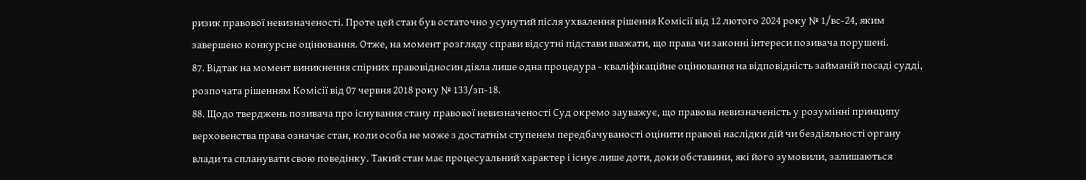ризик правової невизначеності. Проте цей стан був остаточно усунутий після ухвалення рішення Комісії від 12 лютого 2024 року № 1/вс-24, яким завершено конкурсне оцінювання. Отже, на момент розгляду справи відсутні підстави вважати, що права чи законні інтереси позивача порушені.
87. Відтак на момент виникнення спірних правовідносин діяла лише одна процедура - кваліфікаційне оцінювання на відповідність займаній посаді судді, розпочата рішенням Комісії від 07 червня 2018 року № 133/зп-18.
88. Щодо тверджень позивача про існування стану правової невизначеності Суд окремо зауважує, що правова невизначеність у розумінні принципу верховенства права означає стан, коли особа не може з достатнім ступенем передбачуваності оцінити правові наслідки дій чи бездіяльності органу влади та спланувати свою поведінку. Такий стан має процесуальний характер і існує лише доти, доки обставини, які його зумовили, залишаються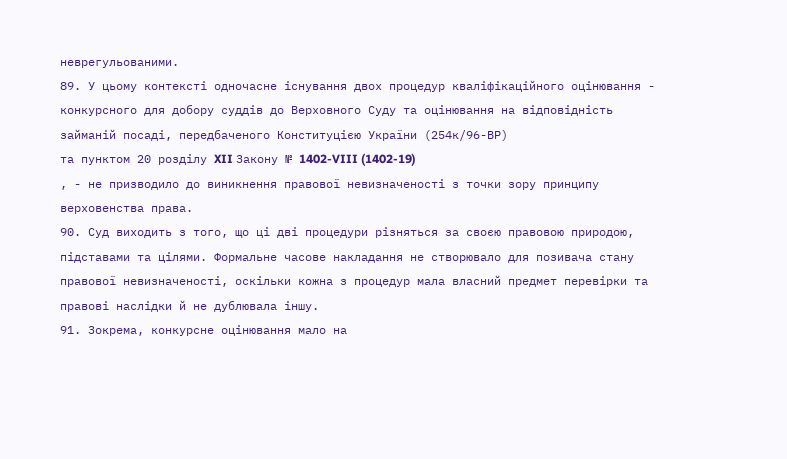неврегульованими.
89. У цьому контексті одночасне існування двох процедур кваліфікаційного оцінювання - конкурсного для добору суддів до Верховного Суду та оцінювання на відповідність займаній посаді, передбаченого Конституцією України (254к/96-ВР)
та пунктом 20 розділу XII Закону № 1402-VIII (1402-19)
, - не призводило до виникнення правової невизначеності з точки зору принципу верховенства права.
90. Суд виходить з того, що ці дві процедури різняться за своєю правовою природою, підставами та цілями. Формальне часове накладання не створювало для позивача стану правової невизначеності, оскільки кожна з процедур мала власний предмет перевірки та правові наслідки й не дублювала іншу.
91. Зокрема, конкурсне оцінювання мало на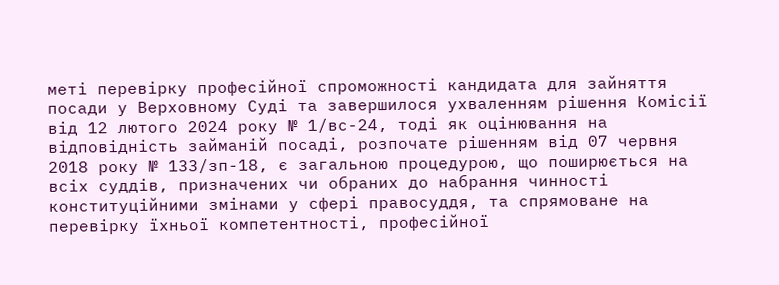меті перевірку професійної спроможності кандидата для зайняття посади у Верховному Суді та завершилося ухваленням рішення Комісії від 12 лютого 2024 року № 1/вс-24, тоді як оцінювання на відповідність займаній посаді, розпочате рішенням від 07 червня 2018 року № 133/зп-18, є загальною процедурою, що поширюється на всіх суддів, призначених чи обраних до набрання чинності конституційними змінами у сфері правосуддя, та спрямоване на перевірку їхньої компетентності, професійної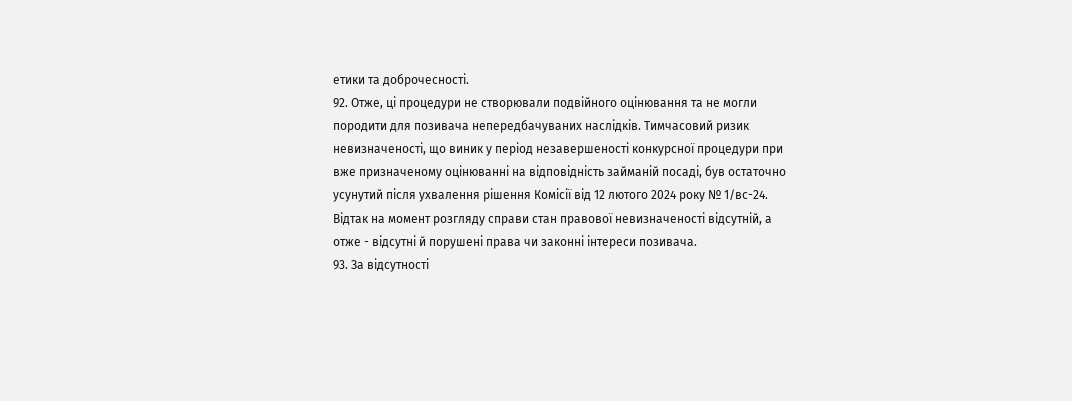етики та доброчесності.
92. Отже, ці процедури не створювали подвійного оцінювання та не могли породити для позивача непередбачуваних наслідків. Тимчасовий ризик невизначеності, що виник у період незавершеності конкурсної процедури при вже призначеному оцінюванні на відповідність займаній посаді, був остаточно усунутий після ухвалення рішення Комісії від 12 лютого 2024 року № 1/вс-24. Відтак на момент розгляду справи стан правової невизначеності відсутній, а отже - відсутні й порушені права чи законні інтереси позивача.
93. За відсутності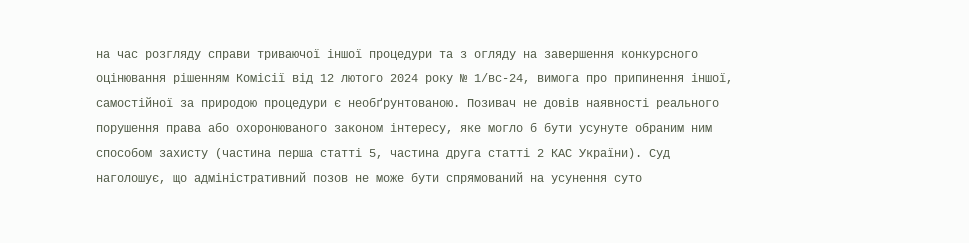на час розгляду справи триваючої іншої процедури та з огляду на завершення конкурсного оцінювання рішенням Комісії від 12 лютого 2024 року № 1/вс-24, вимога про припинення іншої, самостійної за природою процедури є необґрунтованою. Позивач не довів наявності реального порушення права або охоронюваного законом інтересу, яке могло б бути усунуте обраним ним способом захисту (частина перша статті 5, частина друга статті 2 КАС України). Суд наголошує, що адміністративний позов не може бути спрямований на усунення суто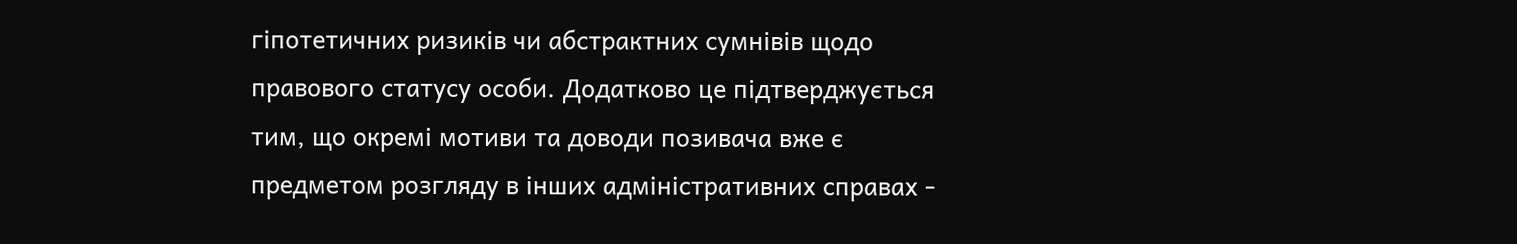гіпотетичних ризиків чи абстрактних сумнівів щодо правового статусу особи. Додатково це підтверджується тим, що окремі мотиви та доводи позивача вже є предметом розгляду в інших адміністративних справах -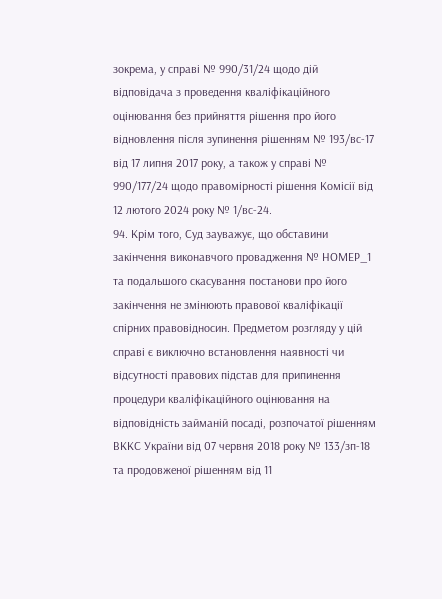зокрема, у справі № 990/31/24 щодо дій відповідача з проведення кваліфікаційного оцінювання без прийняття рішення про його відновлення після зупинення рішенням № 193/вс-17 від 17 липня 2017 року, а також у справі № 990/177/24 щодо правомірності рішення Комісії від 12 лютого 2024 року № 1/вс-24.
94. Крім того, Суд зауважує, що обставини закінчення виконавчого провадження № НОМЕР_1 та подальшого скасування постанови про його закінчення не змінюють правової кваліфікації спірних правовідносин. Предметом розгляду у цій справі є виключно встановлення наявності чи відсутності правових підстав для припинення процедури кваліфікаційного оцінювання на відповідність займаній посаді, розпочатої рішенням ВККС України від 07 червня 2018 року № 133/зп-18 та продовженої рішенням від 11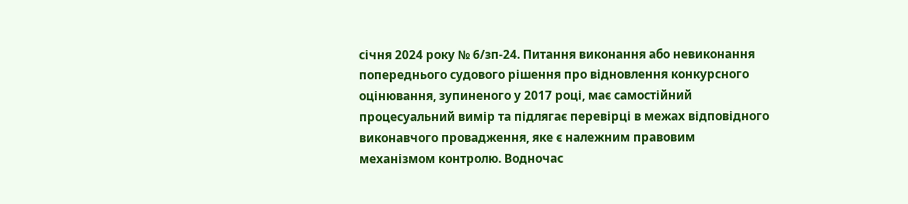січня 2024 року № 6/зп-24. Питання виконання або невиконання попереднього судового рішення про відновлення конкурсного оцінювання, зупиненого у 2017 році, має самостійний процесуальний вимір та підлягає перевірці в межах відповідного виконавчого провадження, яке є належним правовим механізмом контролю. Водночас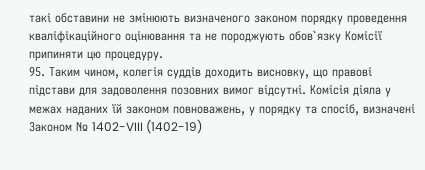такі обставини не змінюють визначеного законом порядку проведення кваліфікаційного оцінювання та не породжують обов`язку Комісії припиняти цю процедуру.
95. Таким чином, колегія суддів доходить висновку, що правові підстави для задоволення позовних вимог відсутні. Комісія діяла у межах наданих їй законом повноважень, у порядку та спосіб, визначені Законом № 1402-VIII (1402-19)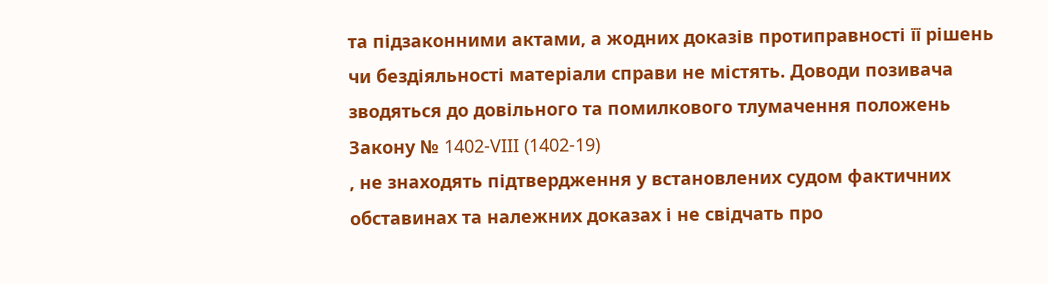та підзаконними актами, а жодних доказів протиправності її рішень чи бездіяльності матеріали справи не містять. Доводи позивача зводяться до довільного та помилкового тлумачення положень Закону № 1402-VIII (1402-19)
, не знаходять підтвердження у встановлених судом фактичних обставинах та належних доказах і не свідчать про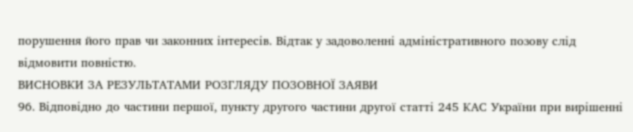порушення його прав чи законних інтересів. Відтак у задоволенні адміністративного позову слід відмовити повністю.
ВИСНОВКИ ЗА РЕЗУЛЬТАТАМИ РОЗГЛЯДУ ПОЗОВНОЇ ЗАЯВИ
96. Відповідно до частини першої, пункту другого частини другої статті 245 КАС України при вирішенні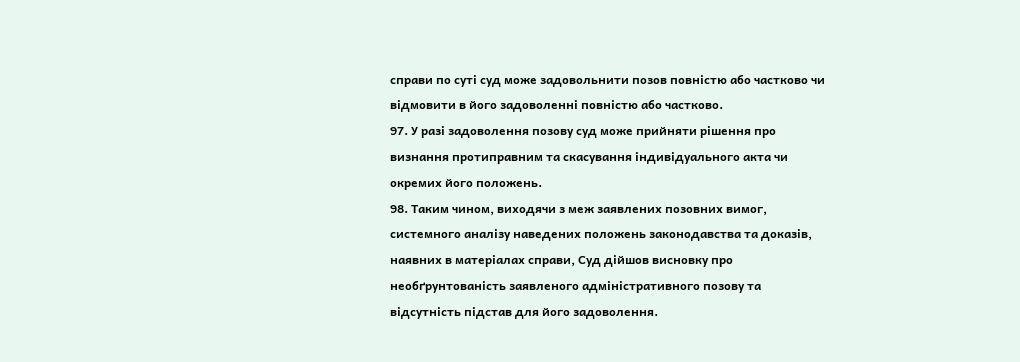справи по суті суд може задовольнити позов повністю або частково чи відмовити в його задоволенні повністю або частково.
97. У разі задоволення позову суд може прийняти рішення про визнання протиправним та скасування індивідуального акта чи окремих його положень.
98. Таким чином, виходячи з меж заявлених позовних вимог, системного аналізу наведених положень законодавства та доказів, наявних в матеріалах справи, Суд дійшов висновку про необґрунтованість заявленого адміністративного позову та відсутність підстав для його задоволення.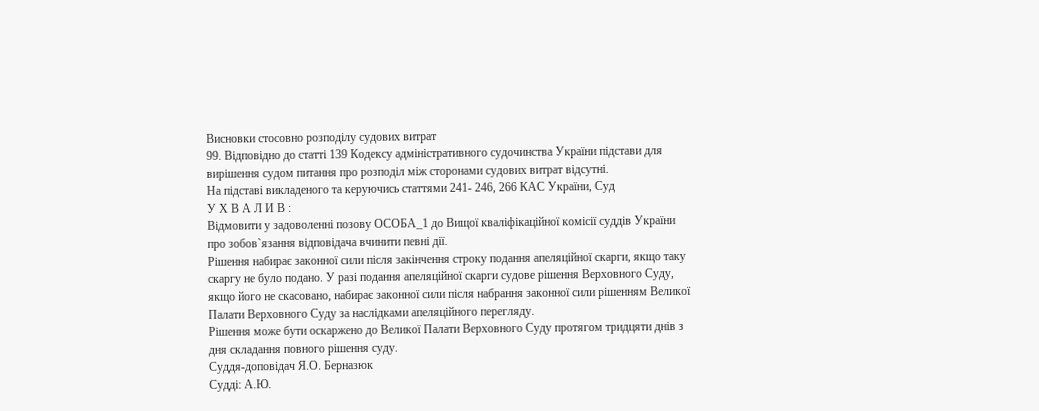Висновки стосовно розподілу судових витрат
99. Відповідно до статті 139 Кодексу адміністративного судочинства України підстави для вирішення судом питання про розподіл між сторонами судових витрат відсутні.
На підставі викладеного та керуючись статтями 241- 246, 266 КАС України, Суд
У Х В А Л И В :
Відмовити у задоволенні позову ОСОБА_1 до Вищої кваліфікаційної комісії суддів України про зобов`язання відповідача вчинити певні дії.
Рішення набирає законної сили після закінчення строку подання апеляційної скарги, якщо таку скаргу не було подано. У разі подання апеляційної скарги судове рішення Верховного Суду, якщо його не скасовано, набирає законної сили після набрання законної сили рішенням Великої Палати Верховного Суду за наслідками апеляційного перегляду.
Рішення може бути оскаржено до Великої Палати Верховного Суду протягом тридцяти днів з дня складання повного рішення суду.
Суддя-доповідач Я.О. Берназюк
Судді: А.Ю.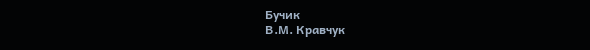Бучик
В.М. Кравчук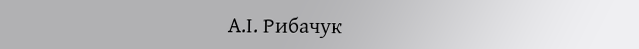А.І. Рибачук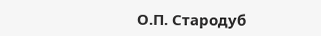О.П. Стародуб